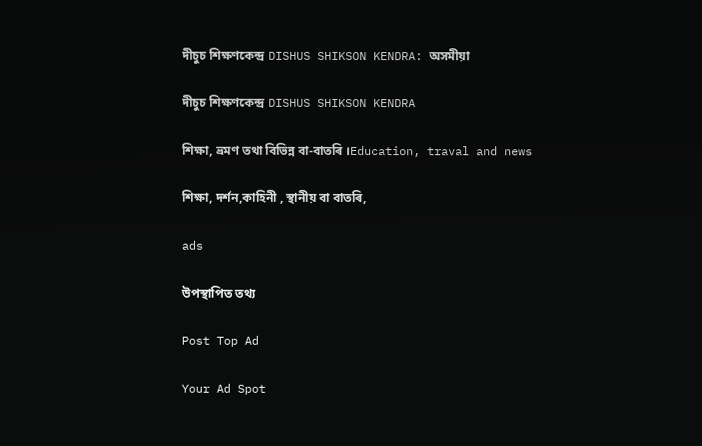দীচুচ শিক্ষণকেন্দ্ৰ DISHUS SHIKSON KENDRA: অসমীয়া

দীচুচ শিক্ষণকেন্দ্ৰ DISHUS SHIKSON KENDRA

শিক্ষা, ভ্ৰমণ তথা বিভিন্ন বা-বাতৰি ।Education, traval and news

শিক্ষা, দৰ্শন,কাহিনী , স্থানীয় বা বাতৰি,

ads

উপস্থাপিত তথ্য

Post Top Ad

Your Ad Spot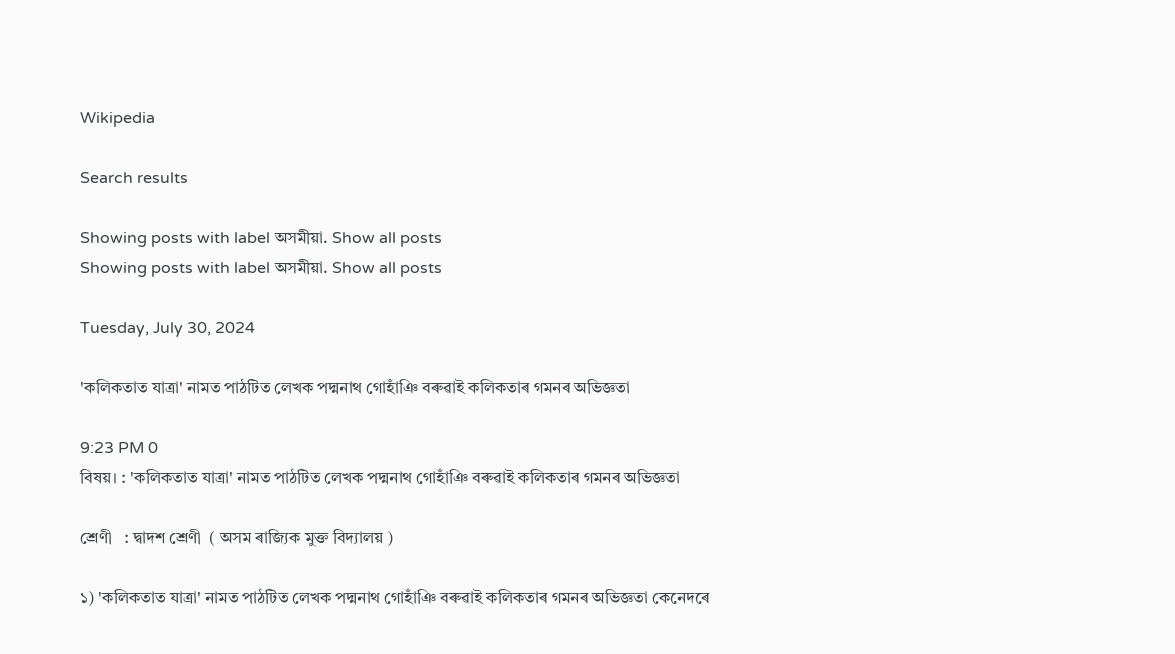Wikipedia

Search results

Showing posts with label অসমীয়া. Show all posts
Showing posts with label অসমীয়া. Show all posts

Tuesday, July 30, 2024

'কলিকতাত যাত্রা' নামত পাঠটিত লেখক পদ্মনাথ গোহাঁঞি বৰুৱাই কলিকতাৰ গমনৰ অভিজ্ঞতা

9:23 PM 0
বিষয়। : 'কলিকতাত যাত্রা' নামত পাঠটিত লেখক পদ্মনাথ গোহাঁঞি বৰুৱাই কলিকতাৰ গমনৰ অভিজ্ঞতা

শ্ৰেণী   : দ্বাদশ শ্ৰেণী  ( অসম ৰাজ্যিক মুক্ত বিদ্যালয় )

১) 'কলিকতাত যাত্রা' নামত পাঠটিত লেখক পদ্মনাথ গোহাঁঞি বৰুৱাই কলিকতাৰ গমনৰ অভিজ্ঞতা কেনেদৰে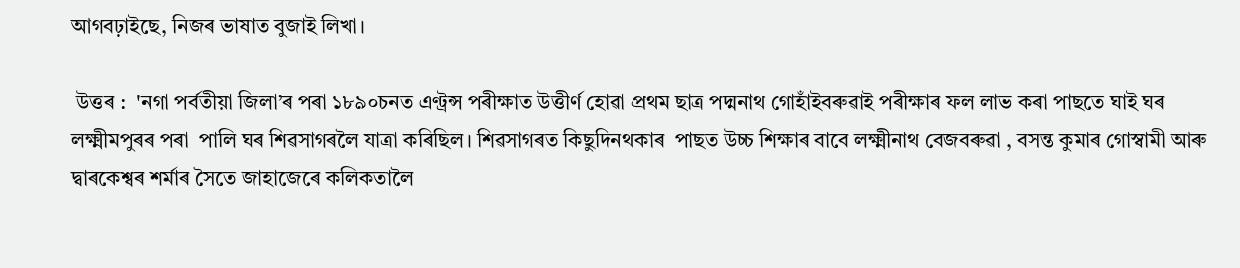আগবঢ়াইছে, নিজৰ ভাষাত বুজাই লিখা।

 উত্তৰ :  'নগা পর্বতীয়া জিলা’ৰ পৰা ১৮৯০চনত এণ্ট্ৰন্স পৰীক্ষাত উত্তীর্ণ হোৱা প্রথম ছাত্র পদ্মনাথ গোহাঁইবৰুৱাই পৰীক্ষাৰ ফল লাভ কৰা পাছতে ঘাই ঘৰ লক্ষ্মীমপুৰৰ পৰা  পালি ঘৰ শিৱসাগৰলৈ যাত্রা কৰিছিল। শিৱসাগৰত কিছুদিনথকাৰ  পাছত উচ্চ শিক্ষাৰ বাবে লক্ষ্মীনাথ বেজবৰুৱা , বসন্ত কুমাৰ গোস্বামী আৰু  দ্বাৰকেশ্বৰ শর্মাৰ সৈতে জাহাজেৰে কলিকতালৈ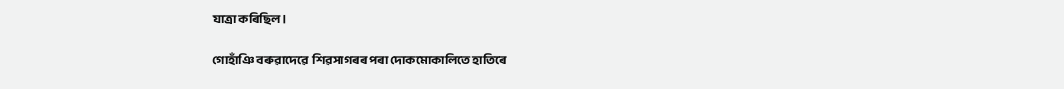যাত্রা কৰিছিল।

গোহাঁঞি বৰুৱাদেৱে  শিৱসাগৰৰ পৰা দোকমোকালিতে হাতিৰে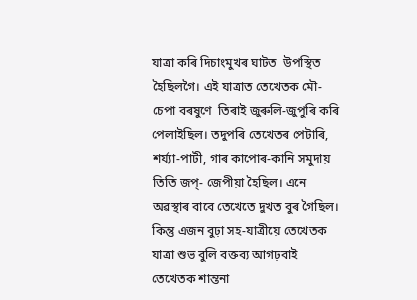যাত্রা কৰি দিচাংমুখৰ ঘাটত  উপস্থিত হৈছিলগৈ। এই যাত্রাত তেখেতক মৌ-চেপা বৰষুণে  তিৰাই জুৰুলি-জুপুৰি কৰি পেলাইছিল। তদুপৰি তেখেতৰ পেটাৰি, শর্য্যা-পাটী, গাৰ কাপোৰ-কানি সমুদায় তিতি জপ্- জেপীয়া হৈছিল। এনে অৱস্থাৰ বাবে তেখেতে দুখত বুৰ গৈছিল। কিন্তু এজন বুঢ়া সহ-যাত্রীয়ে তেখেতক যাত্রা শুভ বুলি বক্তব্য আগঢ়বাই তেখেতক শান্তনা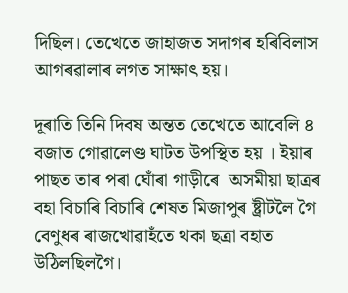দিছিল। তেখেতে জাহাজত সদাগৰ হৰিবিলাস আগৰৱালাৰ লগত সাক্ষাৎ হয়।

দূৰাতি তিনি দিবষ অন্তত তেখেতে আবেলি ৪ বজাত গোৱালেণ্ড ঘাটত উপস্থিত হয় । ইয়াৰ পাছত তাৰ পৰা ঘোঁৰা গাড়ীৰে  অসমীয়া ছাত্ৰৰ বহা বিচাৰি বিচাৰি শেষত মিজাপুৰ ষ্ট্ৰীটলৈ গৈ বেণুধৰ ৰাজখোৱাহঁতে থকা ছত্রা বহাত উঠিলছিলগৈ।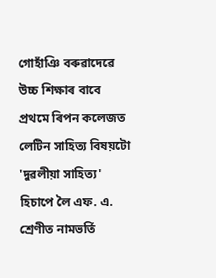গোহাঁঞি বৰুৱাদেৱে  উচ্চ শিক্ষাৰ বাবে প্রথমে ৰিপন কলেজত লেটিন সাহিত্য বিষয়টো 'দুৱলীয়া সাহিত্য' হিচাপে লৈ এফ. এ. শ্রেণীত নামভর্তি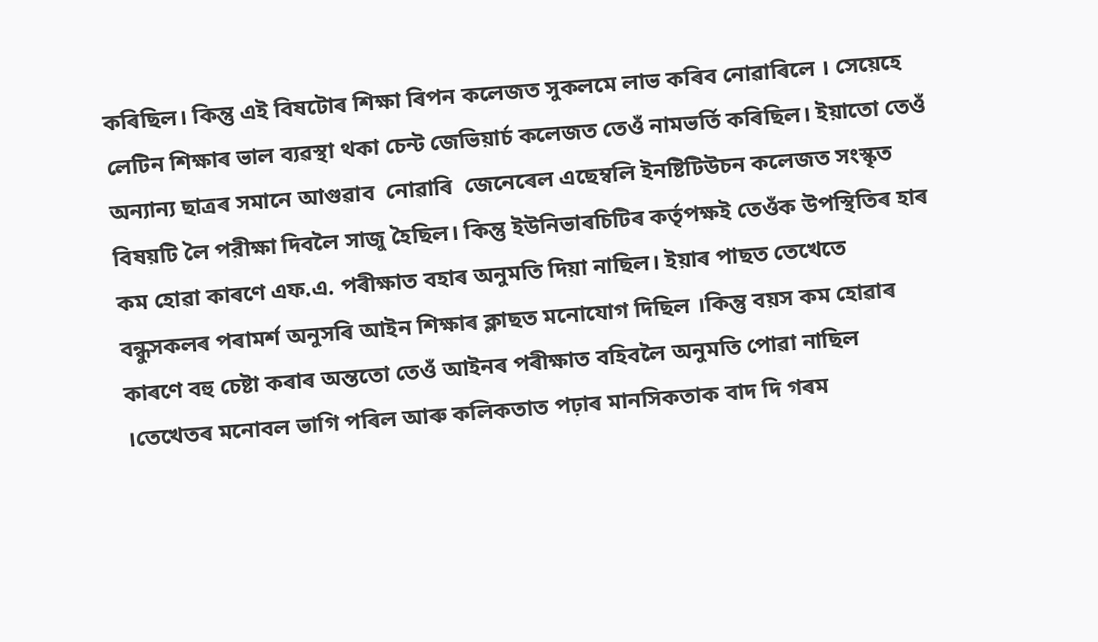কৰিছিল। কিন্তু এই বিষটোৰ শিক্ষা ৰিপন কলেজত সুকলমে লাভ কৰিব নোৱাৰিলে । সেয়েহে লেটিন শিক্ষাৰ ভাল ব্যৱস্থা থকা চেন্ট জেভিয়ার্চ কলেজত তেওঁ নামভৰ্তি কৰিছিল। ইয়াতো তেওঁ অন্যান্য ছাত্রৰ সমানে আগুৱাব  নোৱাৰি  জেনেৰেল এছেম্বলি ইনষ্টিটিউচন কলেজত সংস্কৃত বিষয়টি লৈ পরীক্ষা দিবলৈ সাজু হৈছিল। কিন্তু ইউনিভাৰচিটিৰ কর্তৃপক্ষই তেওঁক উপস্থিতিৰ হাৰ কম হোৱা কাৰণে এফ.এ. পৰীক্ষাত বহাৰ অনুমতি দিয়া নাছিল। ইয়াৰ পাছত তেখেতে বন্ধুসকলৰ পৰামর্শ অনুসৰি আইন শিক্ষাৰ ক্লাছত মনোযোগ দিছিল ।কিন্তু বয়স কম হোৱাৰ কাৰণে বহু চেষ্টা কৰাৰ অন্ততো তেওঁ আইনৰ পৰীক্ষাত বহিবলৈ অনুমতি পোৱা নাছিল ।তেখেতৰ মনোবল ভাগি পৰিল আৰু কলিকতাত পঢ়াৰ মানসিকতাক বাদ দি গৰম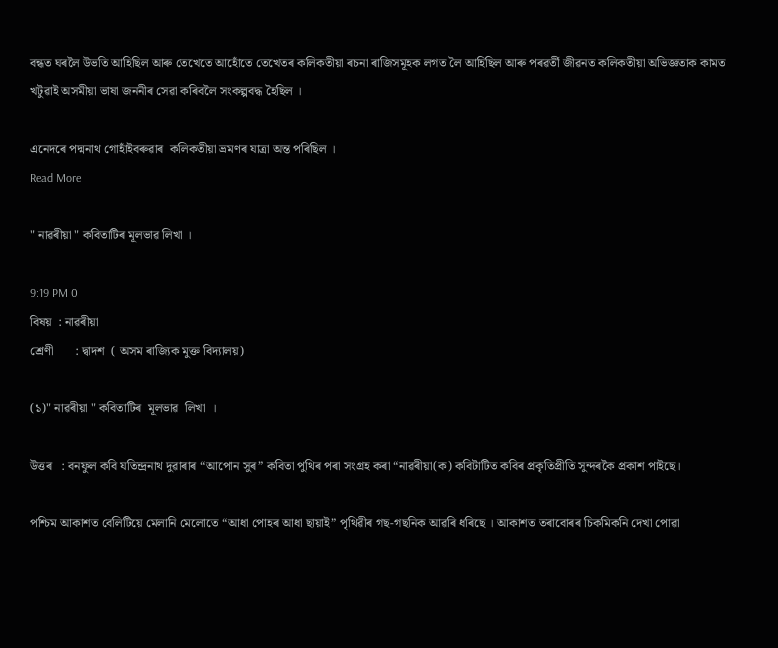বন্ধত ঘৰলৈ উভতি আহিছিল আৰু তেখেতে আহোঁতে তেখেতৰ কলিকতীয়া ৰচনা ৰাজিসমূহক লগত লৈ আহিছিল আৰু পৰৱৰ্তী জীৱনত কলিকতীয়া অভিজ্ঞতাক কামত খটুৱাই অসমীয়া ভাষা জননীৰ সেৱা কৰিবলৈ সংকল্পবদ্ধ হৈছিল ।

এনেদৰে পদ্মনাথ গোহাঁইবৰুৱাৰ  কলিকতীয়া ভ্ৰমণৰ যাত্ৰা অন্ত পৰিছিল ।
Read More

" নাৱৰীয়া " কবিতাটিৰ মূলভাৱ লিখা ।

9:19 PM 0
বিষয়  : নাৱৰীয়া
শ্ৰেণী       : দ্বাদশ  ( অসম ৰাজ্যিক মুক্ত বিদ্যালয়)

(১)" নাৱৰীয়া " কবিতাটিৰ  মূলভাৱ  লিখা  ।

উত্তৰ   : বনফুল কবি যতিন্দ্ৰনাথ দুৱাৰাৰ “আপোন সুৰ” কবিতা পুথিৰ পৰা সংগ্ৰহ কৰা “নাৱৰীয়া(ক) কবিটাটিত কবিৰ প্ৰকৃতিপ্ৰীতি সুন্দৰকৈ প্ৰকাশ পাইছে।

পশ্চিম আকাশত বেলিটিয়ে মেলানি মেলোতে “আধা পোহৰ আধা ছায়াই” পৃথিৱীৰ গছ-গছনিক আৱৰি ধৰিছে । আকাশত তৰাবোৰৰ চিকমিকনি দেখা পোৱা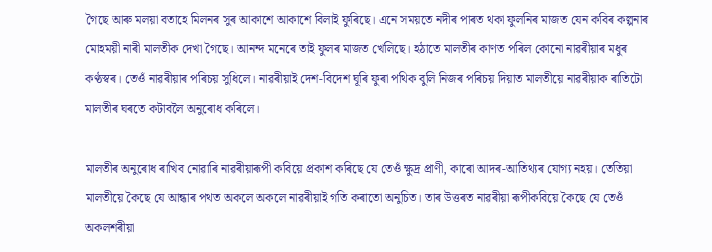গৈছে আৰু মলয়া বতাহে মিলনৰ সুৰ আকাশে আকাশে বিলাই ফুৰিছে। এনে সময়তে নদীৰ পাৰত থকা ফুলনিৰ মাজত যেন কবিৰ কল্পনাৰ মোহময়ী নাৰী মালতীক দেখা গৈছে। আনন্দ মনেৰে তাই ফুলৰ মাজত খেলিছে। হঠাতে মালতীৰ কাণত পৰিল কোনো নাৱৰীয়াৰ মধুৰ কণ্ঠস্বৰ। তেওঁ নাৱৰীয়াৰ পৰিচয় সুধিলে। নাৱৰীয়াই দেশ-বিদেশ ঘূৰি ফুৰা পথিক বুলি নিজৰ পৰিচয় দিয়াত মালতীয়ে নাৱৰীয়াক ৰাতিটো মালতীৰ ঘৰতে কটাবলৈ অনুৰোধ কৰিলে।

মালতীৰ অনুৰোধ ৰাখিব নোৱাৰি নাৱৰীয়াৰূপী কবিয়ে প্রকাশ কৰিছে যে তেওঁ ক্ষুদ্র প্রাণী, কাৰো আদৰ-আতিথ্যৰ যোগ্য নহয়। তেতিয়া মালতীয়ে কৈছে যে আন্ধাৰ পথত অকলে অকলে নাৱৰীয়াই গতি কৰাতো অনুচিত। তাৰ উত্তৰত নাৱৰীয়া ৰূপীকবিয়ে কৈছে যে তেওঁ অকলশৰীয়া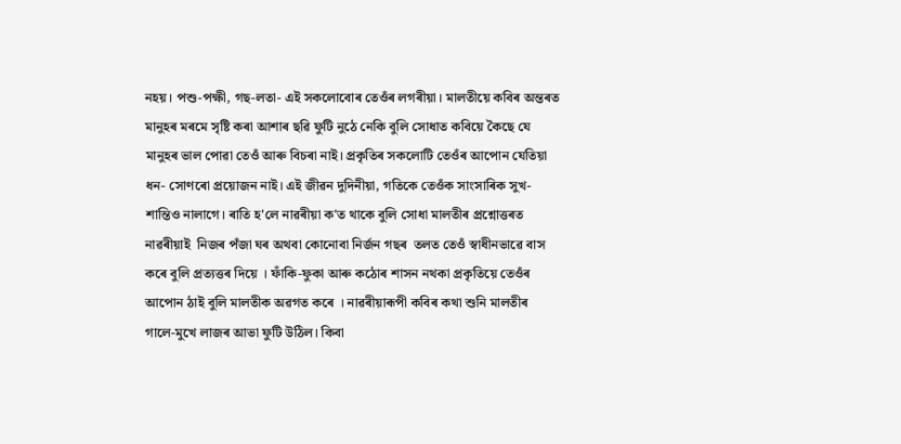নহয়। পশু-পক্ষী, গছ-লতা- এই সকলোবোৰ তেওঁৰ লগৰীয়া। মালতীয়ে কবিৰ অন্তৰত মানুহৰ মৰমে সৃষ্টি কৰা আশাৰ ছৱি ফুটি নুঠে নেকি বুলি সোধাত কবিয়ে কৈছে যে মানুহৰ ভাল পোৱা তেওঁ আৰু বিচৰা নাই। প্ৰকৃতিৰ সকলোটি তেওঁৰ আপোন যেতিয়া ধন- সোণৰো প্রয়োজন নাই। এই জীৱন দুদিনীয়া, গতিকে তেওঁক সাংসাৰিক সুখ-শান্তিও নালাগে। ৰাতি হ'লে নাৱৰীয়া ক'ত থাকে বুলি সোধা মালতীৰ প্ৰশ্নোত্তৰত নাৱৰীয়াই  নিজৰ পঁজা ঘৰ অথবা কোনোবা নিৰ্জন গছৰ  তলত তেওঁ স্বাধীনভাৱে বাস কৰে বুলি প্ৰত্যত্তৰ দিয়ে । ফাঁকি-ফুকা আৰু কঠোৰ শাসন নথকা প্রকৃতিয়ে তেওঁৰ আপোন ঠাই বুলি মালতীক অৱগত কৰে । নাৱৰীয়াৰূপী কবিৰ কথা শুনি মালতীৰ গালে-মুখে লাজৰ আভা ফুটি উঠিল। কিবা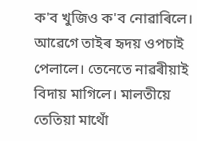ক'ব খুজিও ক'ব নোৱাৰিলে। আৱেগে তাইৰ হৃদয় ওপচাই পেলালে। তেনেতে নাৱৰীয়াই বিদায় মাগিলে। মালতীয়ে তেতিয়া মাথোঁ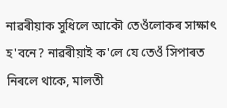নাৱৰীয়াক সুধিলে আকৌ তেওঁলোকৰ সাক্ষাৎ হ'বনে? নাৱৰীয়াই ক'লে যে তেওঁ সিপাৰত নিৰলে থাকে, মালতী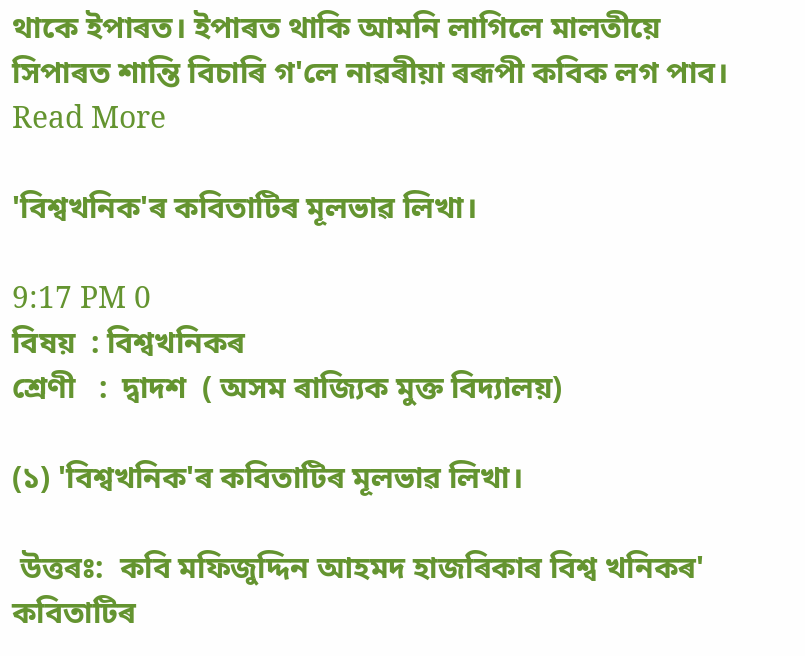থাকে ইপাৰত। ইপাৰত থাকি আমনি লাগিলে মালতীয়ে সিপাৰত শান্তি বিচাৰি গ'লে নাৱৰীয়া ৰৰূপী কবিক লগ পাব।
Read More

'বিশ্বখনিক'ৰ কবিতাটিৰ মূলভাৱ লিখা।

9:17 PM 0
বিষয়  : বিশ্বখনিকৰ
শ্ৰেণী   :  দ্বাদশ  ( অসম ৰাজ্যিক মুক্ত বিদ্যালয়)

(১) 'বিশ্বখনিক'ৰ কবিতাটিৰ মূলভাৱ লিখা।

 উত্তৰঃ:  কবি মফিজুদ্দিন আহমদ হাজৰিকাৰ বিশ্ব খনিকৰ' কবিতাটিৰ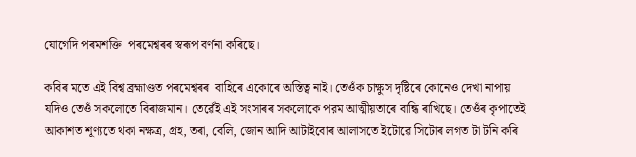যোগেদি পৰমশক্তি  পৰমেশ্বৰৰ স্বৰূপ বর্ণনা কৰিছে।

কবিৰ মতে এই বিশ্ব ব্রহ্মাণ্ডত পৰমেশ্বৰৰ  বাহিৰে একোৰে অস্তিত্ব নাই। তেওঁক চাক্ষুস দৃষ্টিৰে কোনেও দেখা নাপায় যদিও তেওঁ সকলোতে বিৰাজমান। তেৱেঁই এই সংসাৰৰ সকলোকে পরম আত্মীয়তাৰে বান্ধি ৰাখিছে। তেওঁৰ কৃপাতেই আকাশত শূণ্যতে থকা নক্ষত্র, গ্রহ, তৰা, বেলি, জোন আদি আটাইবোৰ আলাসতে ইটোৱে সিটোৰ লগত টা টনি কৰি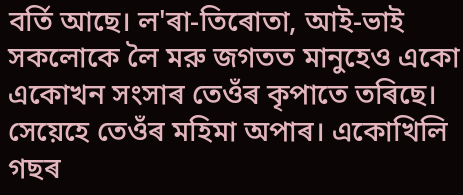বর্তি আছে। ল'ৰা-তিৰোতা, আই-ভাই সকলোকে লৈ মরু জগতত মানুহেও একো একোখন সংসাৰ তেওঁৰ কৃপাতে তৰিছে। সেয়েহে তেওঁৰ মহিমা অপাৰ। একোখিলি গছৰ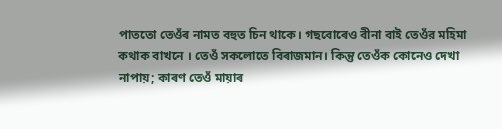পাততো তেওঁৰ নামত বহুত চিন থাকে। গছবোৰেও বীনা বাই তেওঁর মহিমা কথাক বাখনে । তেওঁ সকলোতে বিৰাজমান। কিন্তু তেওঁক কোনেও দেখা নাপায়; কাৰণ তেওঁ মায়াৰ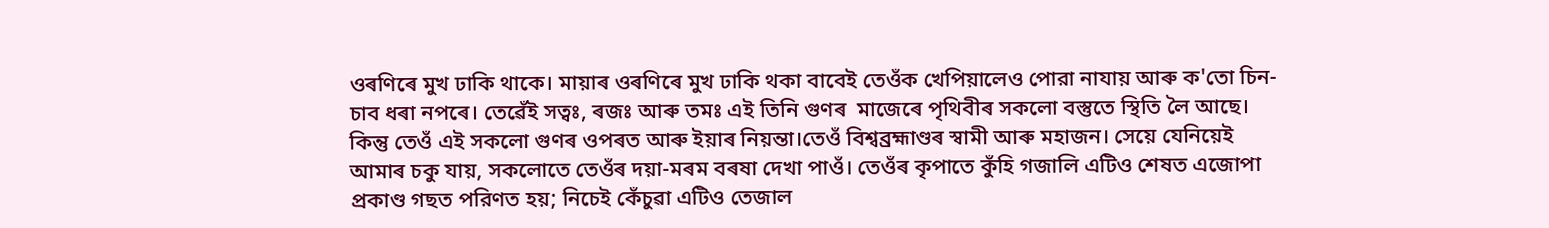ওৰণিৰে মুখ ঢাকি থাকে। মায়াৰ ওৰণিৰে মুখ ঢাকি থকা বাবেই তেওঁক খেপিয়ালেও পোরা নাযায় আৰু ক'তো চিন-চাব ধৰা নপৰে। তেৱেঁই সত্বঃ, ৰজঃ আৰু তমঃ এই তিনি গুণৰ  মাজেৰে পৃথিবীৰ সকলো বস্তুতে স্থিতি লৈ আছে। কিন্তু তেওঁ এই সকলো গুণৰ ওপৰত আৰু ইয়াৰ নিয়ন্তা।তেওঁ বিশ্বব্রহ্মাণ্ডৰ স্বামী আৰু মহাজন। সেয়ে যেনিয়েই আমাৰ চকু যায়, সকলোতে তেওঁৰ দয়া-মৰম বৰষা দেখা পাওঁ। তেওঁৰ কৃপাতে কুঁহি গজালি এটিও শেষত এজোপা প্রকাণ্ড গছত পরিণত হয়; নিচেই কেঁচুৱা এটিও তেজাল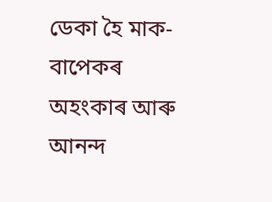ডেকা হৈ মাক-বাপেকৰ অহংকাৰ আৰু আনন্দ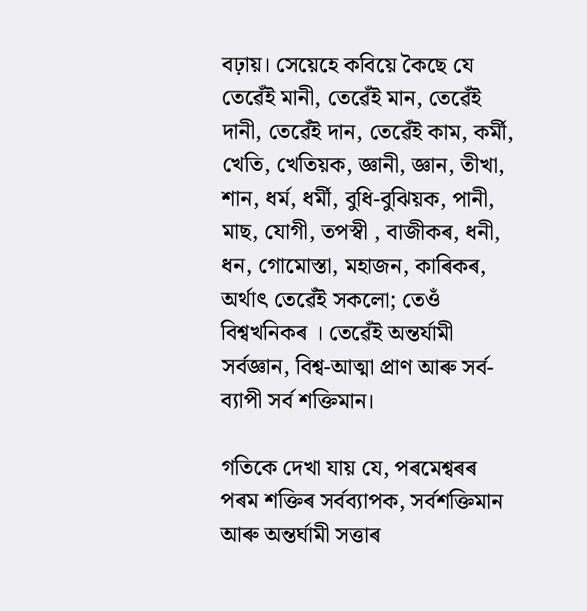বঢ়ায়। সেয়েহে কবিয়ে কৈছে যে তেৱেঁই মানী, তেৱেঁই মান, তেৱেঁই দানী, তেৱেঁই দান, তেৱেঁই কাম, কর্মী, খেতি, খেতিয়ক, জ্ঞানী, জ্ঞান, তীখা, শান, ধর্ম, ধর্মী, বুধি-বুঝিয়ক, পানী, মাছ, যোগী, তপস্বী , বাজীকৰ, ধনী, ধন, গোমোস্তা, মহাজন, কাৰিকৰ, অর্থাৎ তেৱেঁই সকলো; তেওঁ বিশ্বখনিকৰ । তেৱেঁই অন্তর্যামী সর্বজ্ঞান, বিশ্ব-আত্মা প্রাণ আৰু সর্ব-ব্যাপী সর্ব শক্তিমান।

গতিকে দেখা যায় যে, পৰমেশ্বৰৰ পৰম শক্তিৰ সর্বব্যাপক, সর্বশক্তিমান আৰু অন্তর্ঘামী সত্তাৰ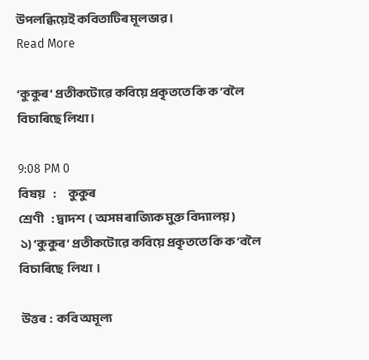উপলব্ধিয়েই কবিতাটিৰ মূলভাৱ ।
Read More

‘কুকুৰ’ প্ৰতীকটোৱে কবিয়ে প্ৰকৃততে কি ক’বলৈ বিচাৰিছে লিখা ।

9:08 PM 0
বিষয়    :      কুকুৰ
শ্ৰেণী    : দ্বাদশ  ( অসম ৰাজ্যিক মুক্ত বিদ্যালয়)
 ১) ‘কুকুৰ’ প্ৰতীকটোৱে কবিয়ে প্ৰকৃততে কি ক’বলৈ বিচাৰিছে  লিখা  ।

 উত্তৰ  :  কবি অমূল্য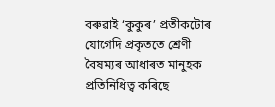বৰুৱাই ‘কুকুৰ’ প্ৰতীকটোৰ যোগেদি প্ৰকৃততে শ্ৰেণী বৈষম্যৰ আধাৰত মানুহক প্ৰতিনিধিত্ব কৰিছে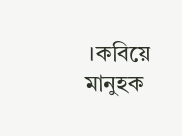।কবিয়ে মানুহক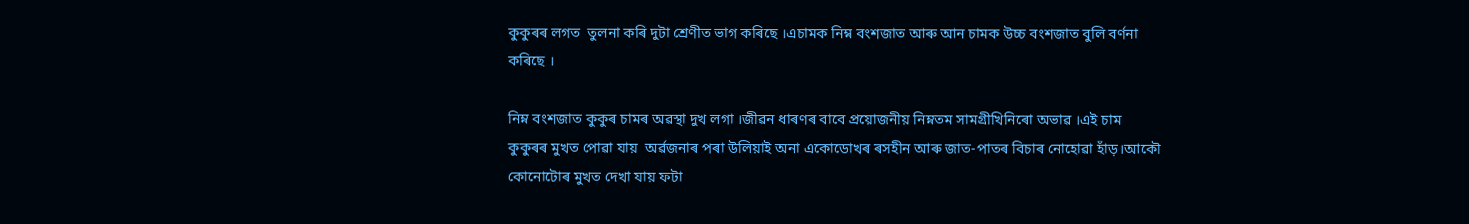কুকুৰৰ লগত  তুলনা কৰি দুটা শ্ৰেণীত ভাগ কৰিছে ।এচামক নিম্ন বংশজাত আৰু আন চামক উচ্চ বংশজাত বুলি বৰ্ণনা কৰিছে ।

নিম্ন বংশজাত কুকুৰ চামৰ অৱস্থা দুখ লগা ।জীৱন ধাৰণৰ বাবে প্ৰয়োজনীয় নিম্নতম সামগ্ৰীখিনিৰো অভাৱ ।এই চাম কুকুৰৰ মুখত পোৱা যায়  অৰ্ৱজনাৰ পৰা উলিয়াই অনা একোডোখৰ ৰসহীন আৰু জাত-পাতৰ বিচাৰ নোহোৱা হাঁড়।আকৌ কোনোটোৰ মুখত দেখা যায় ফটা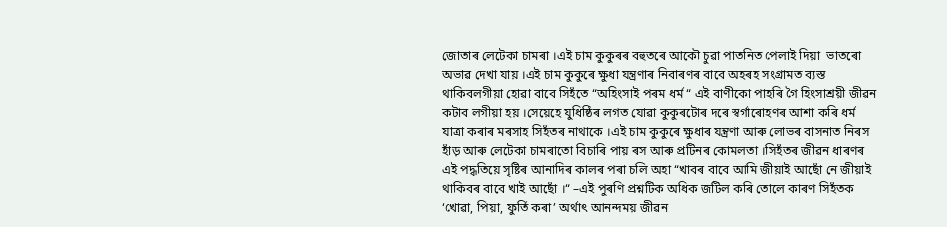জোতাৰ লেটেকা চামৰা ।এই চাম কুকুৰৰ বহুতৰে আকৌ চুৱা পাতনিত পেলাই দিয়া  ভাতৰো অভাৱ দেখা যায় ।এই চাম কুকুৰে ক্ষুধা যন্ত্ৰণাৰ নিবাৰণৰ বাবে অহৰহ সংগ্ৰামত ব্যস্ত থাকিবলগীয়া হোৱা বাবে সিহঁতে “অহিংসাই পৰম ধৰ্ম “ এই বাণীকো পাহৰি গৈ হিংসাশ্ৰয়ী জীৱন কটাব লগীয়া হয় ।সেয়েহে যুধিষ্ঠিৰ লগত যোৱা কুকুৰটোৰ দৰে স্বৰ্গাৰোহণৰ আশা কৰি ধৰ্ম যাত্ৰা কৰাৰ মৰসাহ সিহঁতৰ নাথাকে ।এই চাম কুকুৰে ক্ষুধাৰ যন্ত্ৰণা আৰু লোভৰ বাসনাত নিৰস হাঁড় আৰু লেটেকা চামৰাতো বিচাৰি পায় ৰস আৰু প্ৰটিনৰ কোমলতা ।সিহঁতৰ জীৱন ধাৰণৰ এই পদ্ধতিয়ে সৃষ্টিৰ আনাদিৰ কালৰ পৰা চলি অহা “খাবৰ বাবে আমি জীয়াই আছোঁ নে জীয়াই থাকিবৰ বাবে খাই আছোঁ ।“ –এই পুৰণি প্ৰশ্নটিক অধিক জটিল কৰি তোলে কাৰণ সিহঁতক ‘খোৱা, পিয়া, ফুৰ্তি কৰা’ অৰ্থাৎ আনন্দময় জীৱন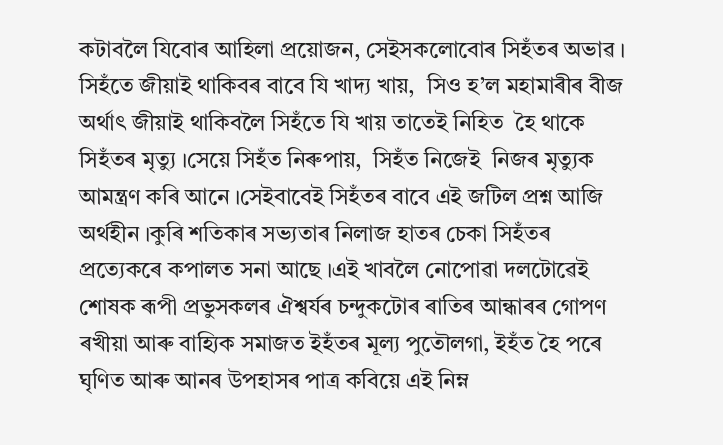কটাবলৈ যিবোৰ আহিলা প্ৰয়োজন, সেইসকলোবোৰ সিহঁতৰ অভাৱ । সিহঁতে জীয়াই থাকিবৰ বাবে যি খাদ্য খায়,  সিও হ’ল মহামাৰীৰ বীজ অৰ্থাৎ জীয়াই থাকিবলৈ সিহঁতে যি খায় তাতেই নিহিত  হৈ থাকে সিহঁতৰ মৃত্যু ।সেয়ে সিহঁত নিৰুপায়,  সিহঁত নিজেই  নিজৰ মৃত্যুক  আমন্ত্ৰণ কৰি আনে ।সেইবাবেই সিহঁতৰ বাবে এই জটিল প্ৰশ্ন আজি অৰ্থহীন ।কুৰি শতিকাৰ সভ্যতাৰ নিলাজ হাতৰ চেকা সিহঁতৰ প্ৰত্যেকৰে কপালত সনা আছে ।এই খাবলৈ নোপোৱা দলটোৱেই শোষক ৰূপী প্ৰভুসকলৰ ঐশ্বৰ্যৰ চন্দুকটোৰ ৰাতিৰ আন্ধাৰৰ গোপণ ৰখীয়া আৰু বাহ্যিক সমাজত ইহঁতৰ মূল্য পুতৌলগা, ইহঁত হৈ পৰে ঘৃণিত আৰু আনৰ উপহাসৰ পাত্ৰ কবিয়ে এই নিম্ন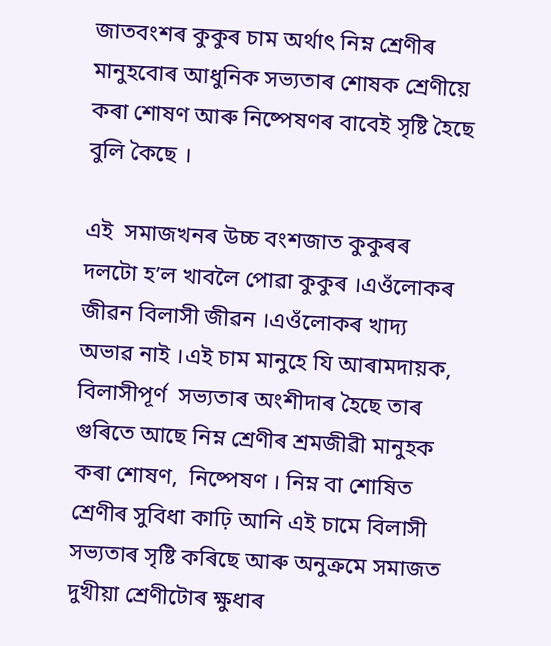জাতবংশৰ কুকুৰ চাম অৰ্থাৎ নিম্ন শ্ৰেণীৰ মানুহবোৰ আধুনিক সভ্যতাৰ শোষক শ্ৰেণীয়ে কৰা শোষণ আৰু নিষ্পেষণৰ বাবেই সৃষ্টি হৈছে বুলি কৈছে ।

এই  সমাজখনৰ উচ্চ বংশজাত কুকুৰৰ দলটো হ’ল খাবলৈ পোৱা কুকুৰ ।এওঁলোকৰ জীৱন বিলাসী জীৱন ।এওঁলোকৰ খাদ্য অভাৱ নাই ।এই চাম মানুহে যি আৰামদায়ক,  বিলাসীপূৰ্ণ  সভ্যতাৰ অংশীদাৰ হৈছে তাৰ গুৰিতে আছে নিম্ন শ্ৰেণীৰ শ্ৰমজীৱী মানুহক কৰা শোষণ,  নিষ্পেষণ । নিম্ন বা শোষিত শ্ৰেণীৰ সুবিধা কাঢ়ি আনি এই চামে বিলাসী সভ্যতাৰ সৃষ্টি কৰিছে আৰু অনুক্ৰমে সমাজত দুখীয়া শ্ৰেণীটোৰ ক্ষুধাৰ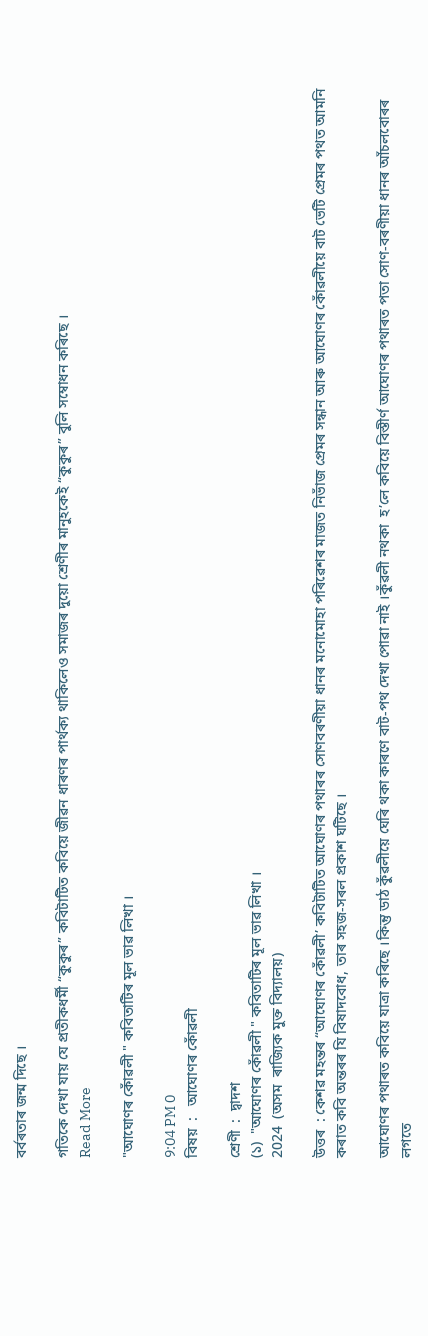বৰ্বৰতাৰ জন্ম দিছে ।

গতিকে দেখা যায় যে প্ৰতীকধৰ্মী “কুকুৰ” কবিটাটিত কবিয়ে জীৱন ধাৰণৰ পাৰ্থক্য থাকিলেও সমাজৰ দুয়ো শ্ৰেণীৰ মানুহকেই “কুকুৰ” বুলি সম্বোধন কৰিছে ।
Read More

"আঘোণৰ কোঁৱলী " কবিতাটিৰ মূল ভাৱ লিখা ।

9:04 PM 0
বিষয়  :   আঘোণৰ কোঁৱলী

শ্ৰেণী  :  দ্বাদশ
(১)  "আঘোণৰ কোঁৱলী " কবিতাটিৰ মূল ভাৱ লিখা ।
2024  (অসম  ৰাজ্যিক মুক্ত বিদ্যালয়)

উত্তৰ  : কেশৱ মহন্তৰ “আঘোণৰ কোঁৱলী’ কবিটাটিত আঘোণৰ পথাৰৰ সোণবৰণীয়া ধানৰ মনোমোহা পৰিৱেশৰ মাজত নিভাঁজ প্ৰেমৰ সন্ধান আৰু আঘোণৰ কোঁৱলীয়ে বাট ভেটি প্ৰেমৰ পথত আমনি কৰাত কবি অন্তৰৰ যি বিষাদবোধ, তাৰ সহজ-সৰল প্ৰকাশ ঘটিছে ।

আঘোণৰ পথাৰত কবিয়ে যাত্ৰা কৰিছে ।কিন্তু ডাঠ কুঁৱলীয়ে ঘেৰি থকা কাৰণে বাট-পথ দেখা পোৱা নাই ।কুঁৱলী নথকা  হ’লে কবিয়ে বিস্তীৰ্ণ আঘোণৰ পথাৰত পতা সোণ-বৰণীয়া ধানৰ আঁচলবোৰৰ লগতে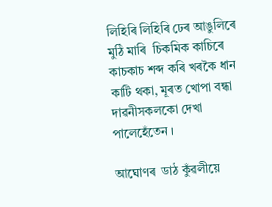লিহিৰি লিহিৰি ঢেৰ আঙুলিৰে মুঠি মাৰি  চিকমিক কাচিৰে কাচকাচ শব্দ কৰি খৰকৈ ধান কাটি থকা, মূৰত খোপা বন্ধা দাৱনীসকলকো দেখা পালেহেঁতেন ।

আঘোণৰ  ডাঠ কুঁৱলীয়ে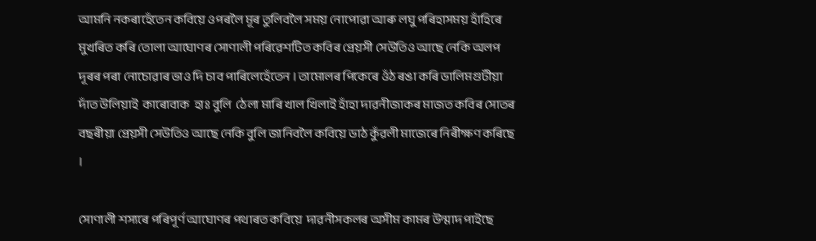আমনি নকৰাহেঁতেন কবিয়ে ওপৰলৈ মূৰ তুলিবলৈ সময় নোপোৱা আৰু লঘু পৰিহাসময় হাঁহিৰে মুখৰিত কৰি তোলা আঘোণৰ সোণালী পৰিৱেশটিত কবিৰ প্ৰেয়সী সেউতিও আছে নেকি অলপ দূৰৰ পৰা নোচোৱাৰ ভাও দি চাব পাৰিলেহেঁতেন । তামোলৰ পিকেৰে ওঁঠ ৰঙা কৰি ডালিমগুটীয়া দাঁত উলিয়াই  কাৰোবাক  হাঃ বুলি  ঠেলা মাৰি খাল খিলাই হাঁহা দাৱনীজাকৰ মাজত কবিৰ সোতৰ বছৰীয়া প্ৰেয়সী সেউতিও আছে নেকি বুলি জানিবলৈ কবিয়ে ডাঠ কুঁৱলী মাজেৰে নিৰীক্ষণ কৰিছে ।

সোণালী শস্যৰে পৰিপূৰ্ণ আঘোণৰ পথাৰত কবিয়ে  দাৱনীসকলৰ অসীম কামৰ উন্মাদ পাইছে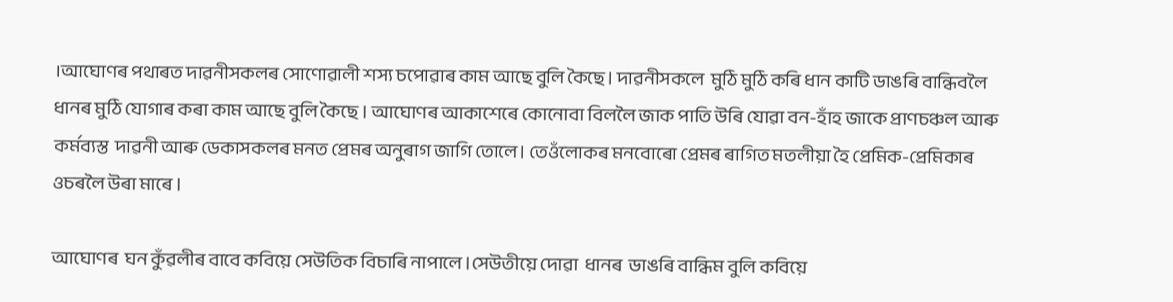।আঘোণৰ পথাৰত দাৱনীসকলৰ সোণোৱালী শস্য চপোৱাৰ কাম আছে বুলি কৈছে। দাৱনীসকলে  মুঠি মুঠি কৰি ধান কাটি ডাঙৰি বান্ধিবলৈ ধানৰ মুঠি যোগাৰ কৰা কাম আছে বুলি কৈছে । আঘোণৰ আকাশেৰে কোনোবা বিললৈ জাক পাতি উৰি যোৱা বন-হাঁহ জাকে প্ৰাণচঞ্চল আৰু কৰ্মব্যস্ত  দাৱনী আৰু ডেকাসকলৰ মনত প্ৰেমৰ অনুৰাগ জাগি তোলে। তেওঁলোকৰ মনবোৰো প্ৰেমৰ ৰাগিত মতলীয়া হৈ প্ৰেমিক-প্ৰেমিকাৰ ওচৰলৈ উৰা মাৰে ।

আঘোণৰ  ঘন কুঁৱলীৰ বাবে কবিয়ে সেউতিক বিচাৰি নাপালে ।সেউতীয়ে দোৱা  ধানৰ  ডাঙৰি বান্ধিম বুলি কবিয়ে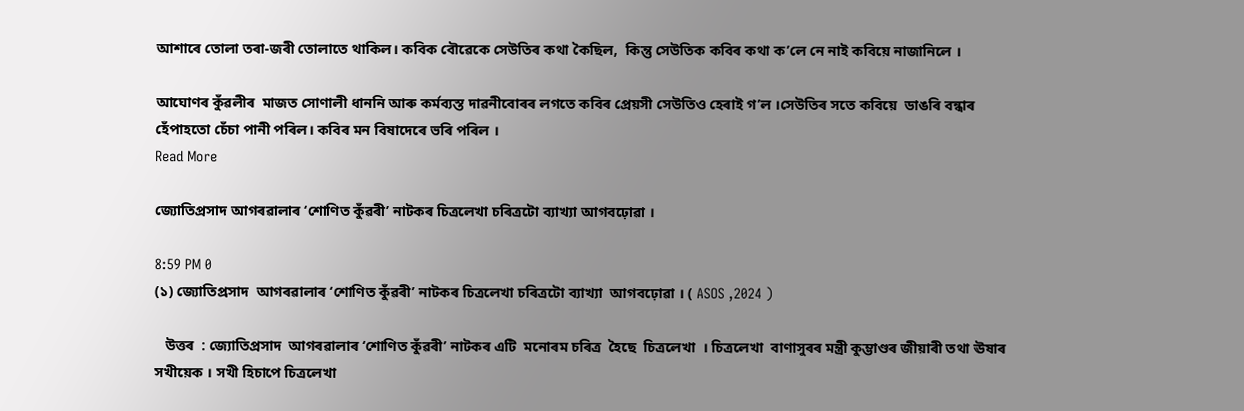আশাৰে তোলা তৰা-জৰী তোলাতে থাকিল। কবিক বৌৱেকে সেউতিৰ কথা কৈছিল,  কিন্তু সেউতিক কবিৰ কথা ক’লে নে নাই কবিয়ে নাজানিলে ।

আঘোণৰ কুঁৱলীৰ  মাজত সোণালী ধাননি আৰু কৰ্মব্যস্ত দাৱনীবোৰৰ লগতে কবিৰ প্ৰেয়সী সেউতিও হেৰাই গ’ল ।সেউতিৰ সতে কবিয়ে  ডাঙৰি বন্ধাৰ হেঁপাহতো চেঁচা পানী পৰিল। কবিৰ মন বিষাদেৰে ভৰি পৰিল ।
Read More

জ্যোতিপ্ৰসাদ আগৰৱালাৰ ‘শোণিত কুঁৱৰী’ নাটকৰ চিত্ৰলেখা চৰিত্ৰটো ব্যাখ্যা আগবঢ়োৱা ।

8:59 PM 0
(১) জ্যোতিপ্ৰসাদ  আগৰৱালাৰ ‘শোণিত কুঁৱৰী’ নাটকৰ চিত্ৰলেখা চৰিত্ৰটো ব্যাখ্যা  আগবঢ়োৱা । ( ASOS ,2024 )

   উত্তৰ  : জ্যোতিপ্ৰসাদ  আগৰৱালাৰ ‘শোণিত কুঁৱৰী’ নাটকৰ এটি  মনোৰম চৰিত্ৰ  হৈছে  চিত্ৰলেখা  । চিত্ৰলেখা  বাণাসুৰৰ মন্ত্ৰী কুম্ভাণ্ডৰ জীয়াৰী তথা ঊষাৰ সখীয়েক । সখী হিচাপে চিত্ৰলেখা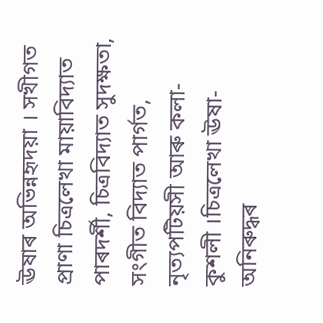ঊষাৰ অভিন্নহৃদয়া । সখীগত প্ৰাণা চিত্ৰলেখা মায়াবিদ্যাত পাৰদৰ্শী, চিত্ৰবিদ্যাত সুদক্ষতা, সংগীত বিদ্যাত পাৰ্গত, নৃত্যপটিয়সী আৰু কলা-কুশলী ।চিত্ৰলেখা ঊষা-অনিৰুদ্ধৰ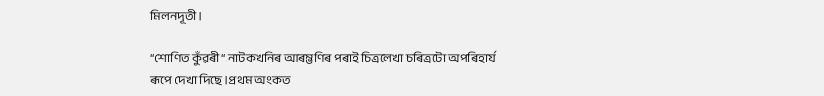মিলনদূতী ।

“শোণিত কুঁৱৰী “ নাটকখনিৰ আৰম্ভণিৰ পৰাই চিত্ৰলেখা চৰিত্ৰটো অপৰিহাৰ্য ৰূপে দেখা দিছে ।প্ৰথম অংকত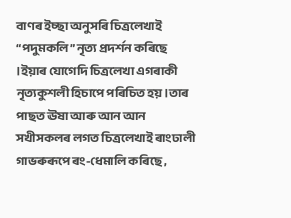বাণৰ ইচ্ছা অনুসৰি চিত্ৰলেখাই “পদুমকলি” নৃত্য প্ৰদৰ্শন কৰিছে ।ইয়াৰ যোগেদি চিত্ৰলেখা এগৰাকী নৃত্যকুশলী হিচাপে পৰিচিত হয়।তাৰ পাছত ঊষা আৰু আন আন সখীসকলৰ লগত চিত্ৰলেখাই ৰাংঢালী গাভৰুৰূপে ৰং-ধেমালি কৰিছে ,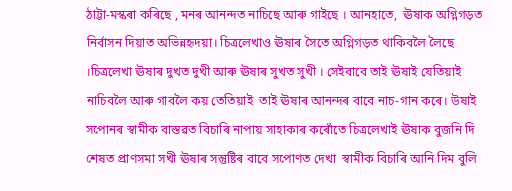ঠাট্টা-মস্কৰা কৰিছে , মনৰ আনন্দত নাচিছে আৰু গাইছে । আনহাতে,  ঊষাক অগ্নিগড়ত নিৰ্বাসন দিয়াত অভিন্নহৃদয়া। চিত্ৰলেখাও ঊষাৰ সৈতে অগ্নিগড়ত থাকিবলৈ লৈছে ।চিত্ৰলেখা ঊষাৰ দুখত দুখী আৰু ঊষাৰ সুখত সুখী । সেইবাবে তাই ঊষাই যেতিয়াই নাচিবলৈ আৰু গাবলৈ কয় তেতিয়াই  তাই ঊষাৰ আনন্দৰ বাবে নাচ-গান কৰে। উষাই সপোনৰ স্বামীক বাস্তৱত বিচাৰি নাপায় সাহাকাৰ কৰোঁতে চিত্ৰলেখাই ঊষাক বুজনি দি শেষত প্ৰাণসমা সখী ঊষাৰ সন্তুষ্টিৰ বাবে সপোণত দেখা  স্বামীক বিচাৰি আনি দিম বুলি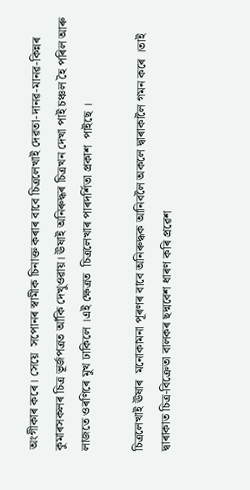অংগীকাৰ কৰে। সেয়ে  সপোনৰ স্বামীক চিনাক্ত কৰাৰ বাবে চিত্ৰলেখাই দেৱতা-দানৱ-মানৱ-কিন্নৰ কুমাৰসকলৰ চিত্ৰ ভূৰ্জপত্ৰত আঁকি দেখুওৱায়। ঊষাই অনিৰুদ্ধৰ চিত্ৰখন দেখা পাই চঞ্চল হৈ পৰিল আৰু  লাজতে ওৰণিৰে মুখ ঢাকিলে ।এই ক্ষেত্ৰত  চিত্ৰলেখাৰ পাৰদৰ্শিতা প্ৰকাশ  পাইছে ।

চিত্ৰলেখাই ঊষাৰ  মনোকামনা পূৰণৰ বাবে অনিৰুদ্ধক আনিবলৈ অকলে দ্বাৰাকালৈ গমন কৰে ।তাই দ্বাৰাকাত চিত্ৰ-বিক্ৰেতা বালকৰ ছদ্মবেশ ধাৰণ কৰি প্ৰৱেশ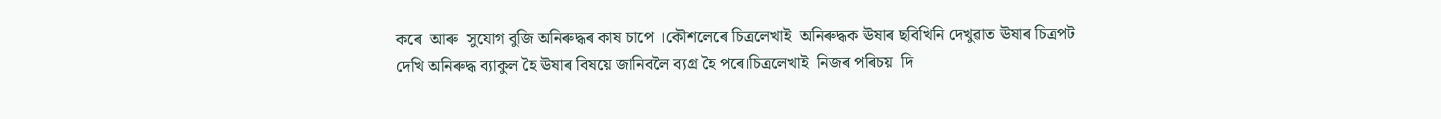কৰে  আৰু  সুযোগ বুজি অনিৰুদ্ধৰ কাষ চাপে ।কৌশলেৰে চিত্ৰলেখাই  অনিৰুদ্ধক ঊষাৰ ছবিখিনি দেখুৱাত ঊষাৰ চিত্ৰপট দেখি অনিৰুদ্ধ ব্যাকুল হৈ ঊষাৰ বিষয়ে জানিবলৈ ব্যগ্ৰ হৈ পৰে।চিত্ৰলেখাই  নিজৰ পৰিচয়  দি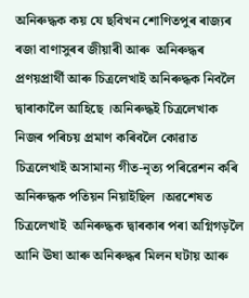অনিৰুদ্ধক কয় যে ছবিখন শোণিতপুৰ ৰাজ্যৰ ৰজা বাণাসুৰৰ জীয়াৰী আৰু  অনিৰুদ্ধৰ প্ৰণয়প্ৰাৰ্থী আৰু চিত্ৰলেখাই অনিৰুদ্ধক নিবলৈ দ্বাৰাকালৈ আহিছে ।অনিৰুদ্ধই চিত্ৰলেখাক নিজৰ পৰিচয় প্ৰমাণ কৰিবলৈ কোৱাত চিত্ৰলেখাই অসামান্য গীত-নৃত্য পৰিৱেশন কৰি অনিৰুদ্ধক পতিয়ন নিয়াইছিল ।অৱশেষত চিত্ৰলেখাই  অনিৰুদ্ধক দ্বাৰকাৰ পৰা অগ্নিগড়লৈ আনি ঊষা আৰু অনিৰুদ্ধৰ মিলন ঘটায় আৰু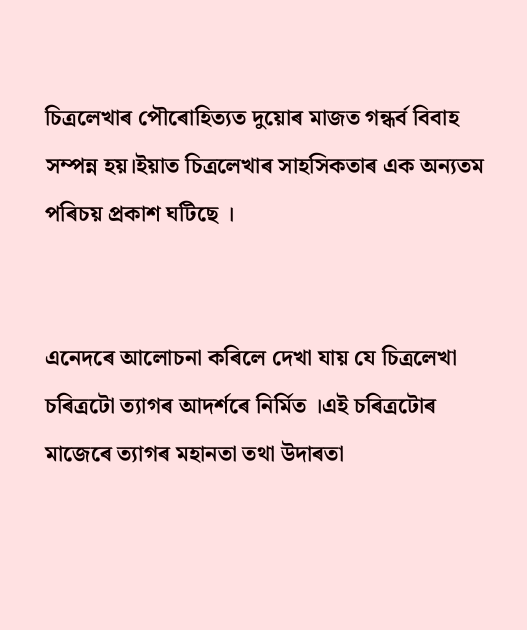চিত্ৰলেখাৰ পৌৰোহিত্যত দুয়োৰ মাজত গন্ধৰ্ব বিবাহ সম্পন্ন হয়।ইয়াত চিত্ৰলেখাৰ সাহসিকতাৰ এক অন্যতম পৰিচয় প্ৰকাশ ঘটিছে ।


এনেদৰে আলোচনা কৰিলে দেখা যায় যে চিত্ৰলেখা চৰিত্ৰটো ত্যাগৰ আদৰ্শৰে নিৰ্মিত ।এই চৰিত্ৰটোৰ  মাজেৰে ত্যাগৰ মহানতা তথা উদাৰতা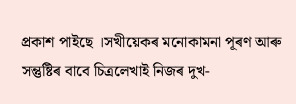প্ৰকাশ পাইছে ।সখীয়েকৰ মনোকামনা পূৰণ আৰু সন্তুষ্টিৰ বাবে চিত্ৰলেখাই নিজৰ দুখ-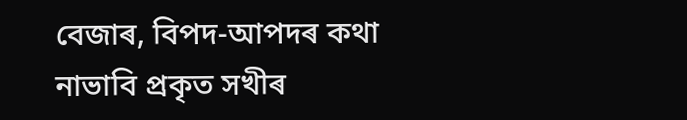বেজাৰ, বিপদ-আপদৰ কথা নাভাবি প্ৰকৃত সখীৰ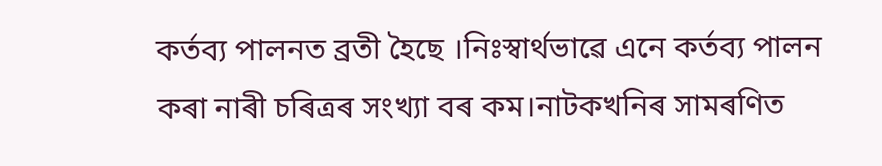কৰ্তব্য পালনত ব্ৰতী হৈছে ।নিঃস্বাৰ্থভাৱে এনে কৰ্তব্য পালন কৰা নাৰী চৰিত্ৰৰ সংখ্যা বৰ কম।নাটকখনিৰ সামৰণিত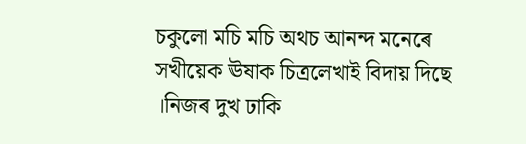চকুলো মচি মচি অথচ আনন্দ মনেৰে সখীয়েক ঊষাক চিত্ৰলেখাই বিদায় দিছে ।নিজৰ দুখ ঢাকি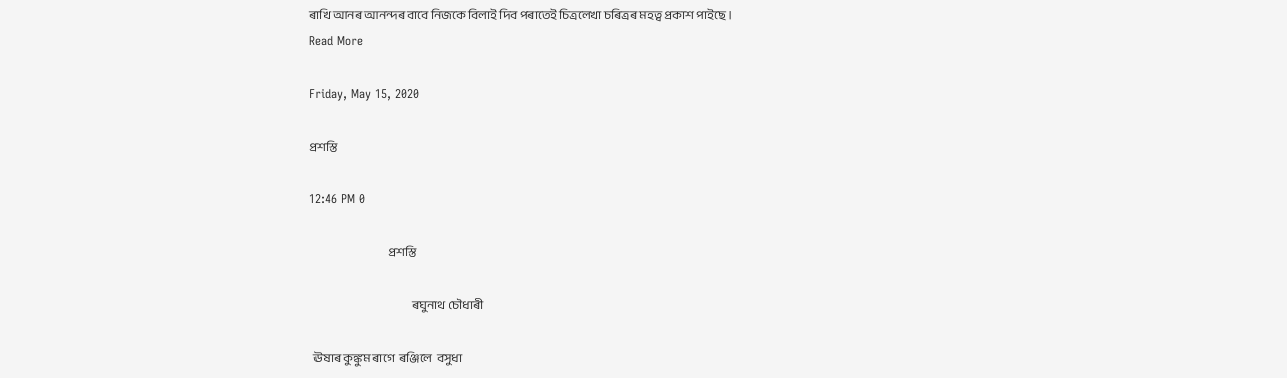ৰাখি আনৰ আনন্দৰ বাবে নিজকে বিলাই দিব পৰাতেই চিত্ৰলেখা চৰিত্ৰৰ মহত্ব প্ৰকাশ পাইছে ।
Read More

Friday, May 15, 2020

প্ৰশস্তি

12:46 PM 0

                                     প্ৰশস্তি

                                                ৰঘুনাথ চৌধাৰী

  ঊষাৰ কুঙ্কুম ৰাগে  ৰঞ্জিলে  বসুধা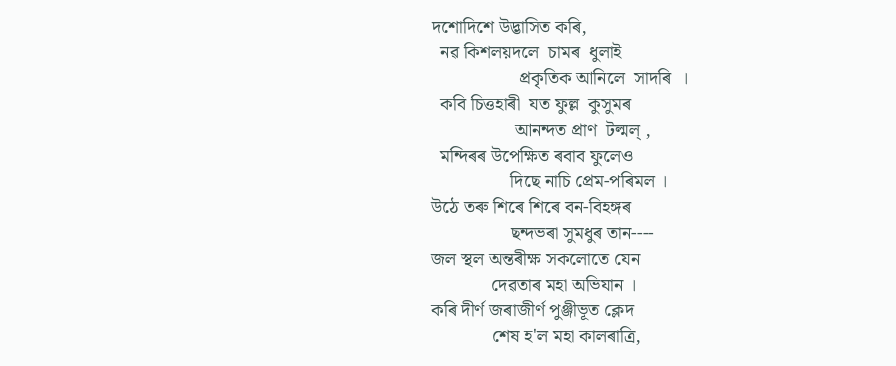দশোদিশে উদ্ভাসিত কৰি,
  নৱ কিশলয়দলে  চামৰ  ধুলাই
                   প্ৰকৃতিক আনিলে  সাদৰি  ।
  কবি চিত্তহাৰী  যত ফুল্ল  কুসুমৰ
                  আনন্দত প্ৰাণ  টল্মল্ ,
  মন্দিৰৰ উপেক্ষিত ৰবাব ফুলেও
                 দিছে নাচি প্ৰেম-পৰিমল ।
উঠে তৰু শিৰে শিৰে বন-বিহঙ্গৰ
                 ছন্দভৰা সুমধুৰ তান----
জল স্থল অন্তৰীক্ষ সকলোতে যেন
             দেৱতাৰ মহা অভিযান ।
কৰি দীৰ্ণ জৰাজীৰ্ণ পুঞ্জীভূত ক্লেদ
             শেষ হ'ল মহা কালৰাত্ৰি,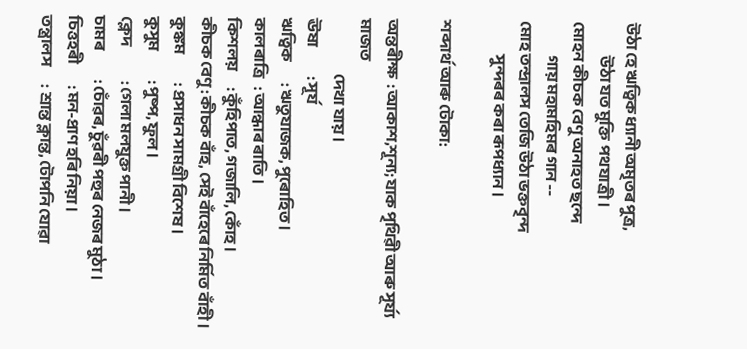উঠা হে ঋত্বিক ধ্যানী অমৃতৰ পুত্ৰ,
             উঠা যত মুক্তি  পথযাত্ৰী ।
মোহন কীচক বেণু অনাহত ছন্দে
             গায় মহামহিমৰ গান --
মোহ তন্দ্ৰালস তেজি উঠা ভক্তবৃন্দ
             সুন্দৰৰ কৰা ৰূপধ্যান ।

শব্দাৰ্থ আৰু টোকা:

অন্তৰীক্ষ  : আকাশ,শূন্য; যাক পৃথিৱী আৰু সূৰ্য্য মাজত
                     দেখা যায় ।
ঊষা           : সূৰ্য
ঋত্বিক        : ঋতুযাজক, পুৰোহিত ।
কালৰাত্ৰি   : আন্ধাৰ ৰাতি ।
কিশলয়      : কুঁহিপাত, গজালি, কোঁহ ।
কীচক বেণু : কীচক বাঁহ, সেই বাঁহেৰে নিৰ্মিত বাঁহী ।
কুঙ্কম           : প্ৰসাধন সামগ্ৰী বিশেষ ।
কুসুম           : পুষ্প, ফুল ।
ক্লেদ             : গেলা মলযুক্ত পানী ।
চামৰ           : চোঁৱৰ, চুঁৱৰী পহুৰ নেজৰ মুঠা ।
চিত্তহৰী        : মন-প্ৰাণ হৰি নিয়া ।
তন্ত্ৰালস       : শ্ৰান্ত ক্লান্ত, টোপনি যোৱা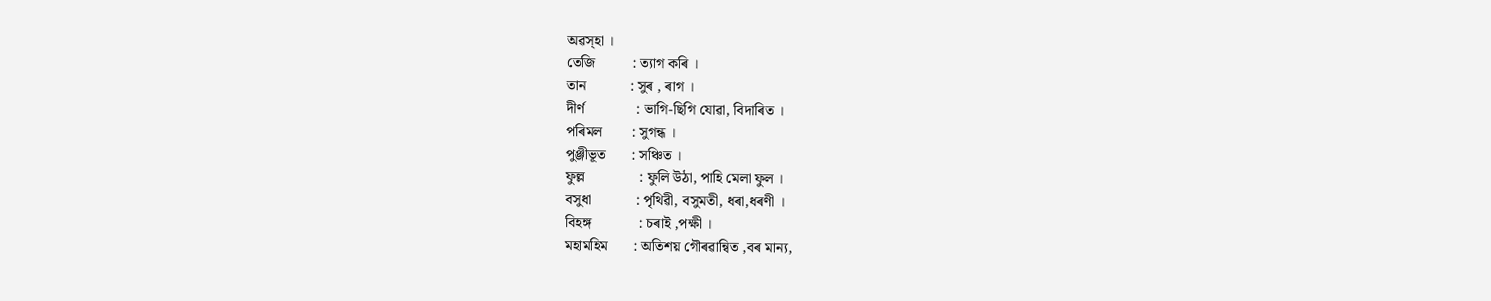অৱস্হা ।
তেজি          : ত্যাগ কৰি ।
তান            : সুৰ , ৰাগ ।
দীৰ্ণ              : ভাগি-ছিগি যোৱা, বিদাৰিত ।
পৰিমল        : সুগন্ধ ।
পুঞ্জীভূত       : সঞ্চিত ।
ফুল্ল               : ফুলি উঠা, পাহি মেলা ফুল ।
বসুধা            : পৃথিৱী, বসুমতী, ধৰা,ধৰণী ।
বিহঙ্গ             : চৰাই ,পক্ষী ।
মহামহিম       : অতিশয় গৌৰৱান্বিত ,বৰ মান্য,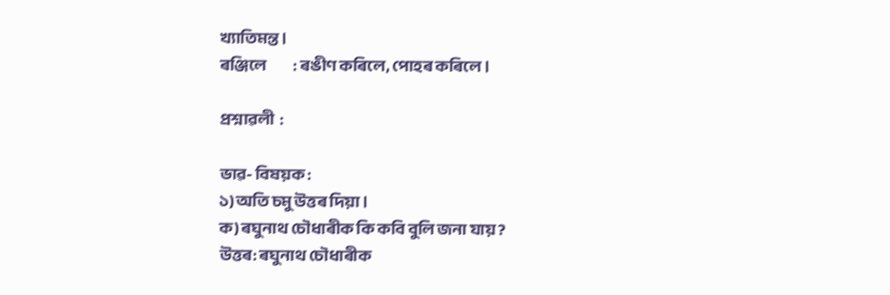খ্যাতিমন্ত ।
ৰঞ্জিলে          : ৰঙীণ কৰিলে, পোহৰ কৰিলে ।

প্ৰশ্নাৱলী  :

ভাৱ- বিষয়ক :
১) অতি চমু উত্তৰ দিয়া ।
ক) ৰঘুনাথ চৌধাৰীক কি কবি বুলি জনা যায় ?
উত্তৰ: ৰঘুনাথ চৌধাৰীক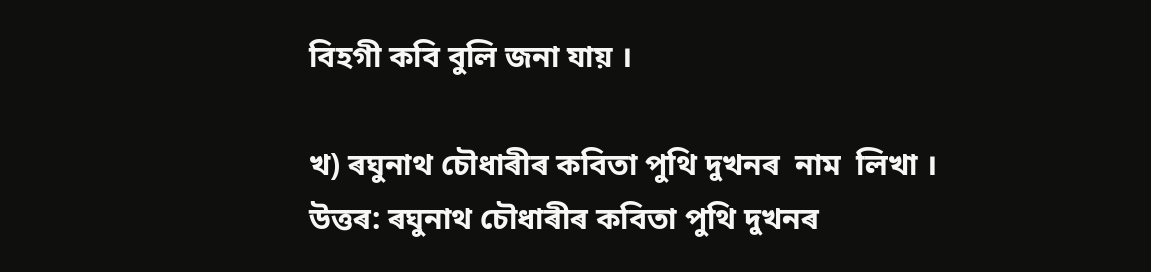বিহগী কবি বুলি জনা যায় ।

খ) ৰঘুনাথ চৌধাৰীৰ কবিতা পুথি দুখনৰ  নাম  লিখা ।
উত্তৰ: ৰঘুনাথ চৌধাৰীৰ কবিতা পুথি দুখনৰ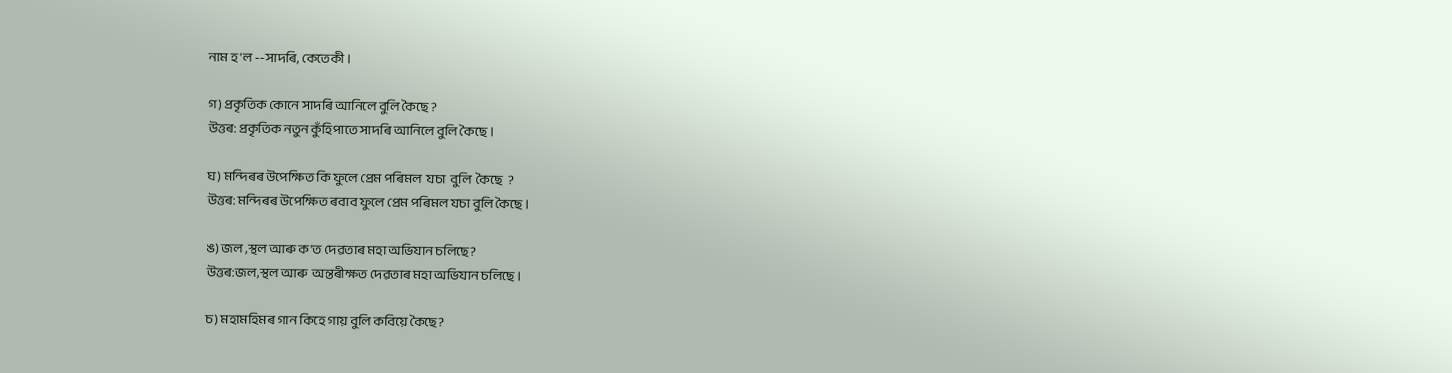নাম হ'ল --সাদৰি, কেতেকী ।

গ) প্ৰকৃতিক কোনে সাদৰি আনিলে বুলি কৈছে ?
উত্তৰ: প্ৰকৃতিক নতুন কুঁহিপাতে সাদৰি আনিলে বুলি কৈছে ।

ঘ) মন্দিৰৰ উপেক্ষিত কি ফুলে প্ৰেম পৰিমল  যচা  বুলি  কৈছে  ?
উত্তৰ: মন্দিৰৰ উপেক্ষিত ৰবাব ফুলে প্ৰেম পৰিমল যচা বুলি কৈছে ।

ঙ) জল ,স্থল আৰু ক'ত দেৱতাৰ মহা অভিযান চলিছে?
উত্তৰ:জল,স্থল আৰু  অন্তৰীক্ষত দেৱতাৰ মহা অভিযান চলিছে।

চ) মহামহিমৰ গান কিহে গায় বুলি কবিয়ে কৈছে?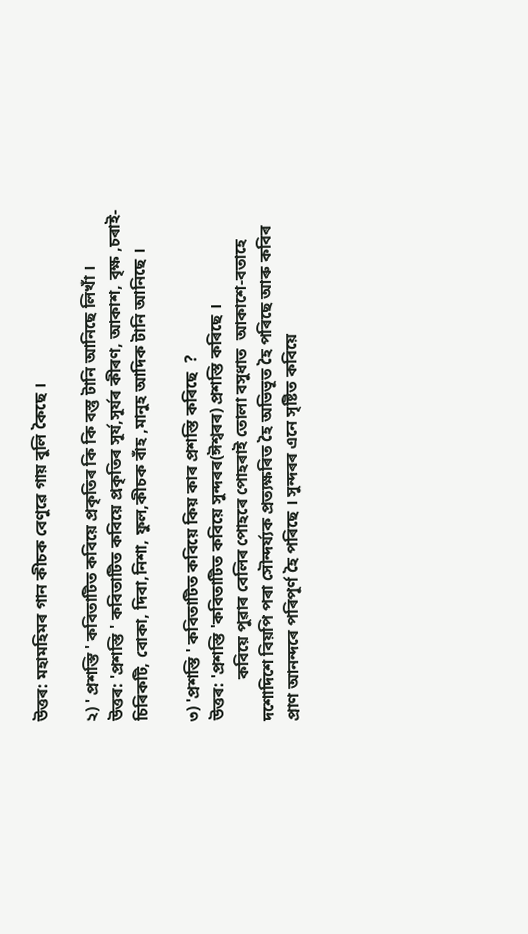উত্তৰ: মহামহিমৰ গান কীচক বেণুৱে গায় বুলি কৈছে ।

২) ' প্ৰশস্তি ' কবিতাটিত কবিয়ে প্ৰকৃতিৰ কি কি বস্তু টানি আনিছে লিখাঁ ।
উত্তৰ: 'প্ৰশস্তি ' কবিতাটিত কবিয়ে প্ৰকৃতিৰ সূৰ্য,সূৰ্যৰ কীৰণ, আকাশ, বৃক্ষ ,চৰাই-চিৰিকটি, বোকা, দিবা,নিশা, ফুল,কীচক বাঁহ ,মানুহ আদিক টানি আনিছে ।

৩) 'প্ৰশস্তি ' কবিতাটিত কবিয়ে কিয় কাৰ প্ৰশস্তি কৰিছে  ?
উত্তৰ: 'প্ৰশস্তি 'কবিতাটিত কবিয়ে সুন্দৰৰ(ঈশ্বৰৰ) প্ৰশস্তি কৰিছে ।
          কবিয়ে পুৱাৰ বেলিৰ পোহৰে পোহৰাই তোলা বসুধাত  আকাশে-বতাহে দশোদিশে বিয়পি পৰা সৌন্দৰ্য্যক প্ৰত্যক্ষৰিত হৈ অভিভূত হৈ পৰিছে আৰু কবিৰ প্ৰাণ আনন্দৰে পৰিপূৰ্ণ হৈ পৰিছে । সুন্দৰৰ এনে সৃষ্টিত কবিয়ে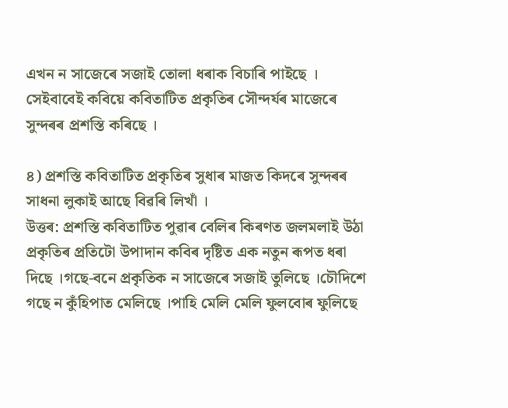এখন ন সাজেৰে সজাই তোলা ধৰাক বিচাৰি পাইছে । সেইবাবেই কবিয়ে কবিতাটিত প্ৰকৃতিৰ সৌন্দৰ্যৰ মাজেৰে সুন্দৰৰ প্ৰশস্তি কৰিছে ।

৪) প্ৰশস্তি কবিতাটিত প্ৰকৃতিৰ সুধাৰ মাজত কিদৰে সুন্দৰৰ সাধনা লুকাই আছে বিৱৰি লিখাঁ ।
উত্তৰ: প্ৰশস্তি কবিতাটিত পুৱাৰ বেলিৰ কিৰণত জলমলাই উঠা প্ৰকৃতিৰ প্ৰতিটো উপাদান কবিৰ দৃষ্টিত এক নতুন ৰূপত ধৰা দিছে ।গছে-বনে প্ৰকৃতিক ন সাজেৰে সজাই তুলিছে ।চৌদিশে গছে ন কুঁহিপাত মেলিছে ।পাহি মেলি মেলি ফুলবোৰ ফুলিছে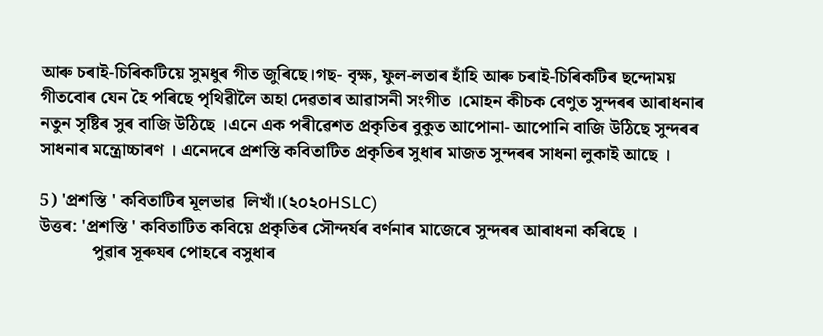আৰু চৰাই-চিৰিকটিয়ে সুমধুৰ গীত জুৰিছে।গছ- বৃক্ষ, ফুল-লতাৰ হাঁহি আৰু চৰাই-চিৰিকটিৰ ছন্দোময় গীতবোৰ যেন হৈ পৰিছে পৃথিৱীলৈ অহা দেৱতাৰ আৱাসনী সংগীত ।মোহন কীচক বেণুত সুন্দৰৰ আৰাধনাৰ নতুন সৃষ্টিৰ সুৰ বাজি উঠিছে ।এনে এক পৰীৱেশত প্ৰকৃতিৰ বুকুত আপোনা- আপোনি বাজি উঠিছে সুন্দৰৰ  সাধনাৰ মন্ত্ৰোচ্চাৰণ । এনেদৰে প্ৰশস্তি কবিতাটিত প্ৰকৃতিৰ সুধাৰ মাজত সুন্দৰৰ সাধনা লুকাই আছে ।

5) 'প্ৰশস্তি ' কবিতাটিৰ মূলভাৱ  লিখাঁ।(২০২০HSLC)
উত্তৰ: 'প্ৰশস্তি ' কবিতাটিত কবিয়ে প্ৰকৃতিৰ সৌন্দৰ্যৰ বৰ্ণনাৰ মাজেৰে সুন্দৰৰ আৰাধনা কৰিছে ।
            পুৱাৰ সূৰুযৰ পোহৰে বসুধাৰ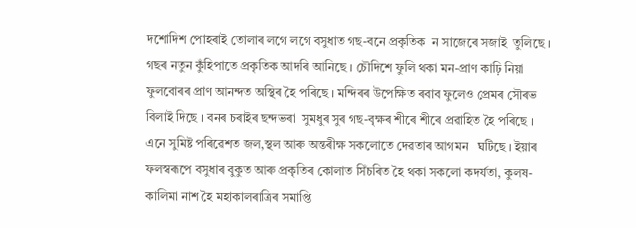দশোদিশ পোহৰাই তোলাৰ লগে লগে বসুধাত গছ-বনে প্ৰকৃতিক  ন সাজেৰে সজাই  তুলিছে । গছৰ নতুন কুঁহিপাতে প্ৰকৃতিক আদৰি আনিছে । চৌদিশে ফুলি থকা মন-প্ৰাণ কাঢ়ি নিয়া ফুলবোৰৰ প্ৰাণ আনন্দত অস্থিৰ হৈ পৰিছে । মন্দিৰৰ উপেক্ষিত ৰবাব ফুলেও প্ৰেমৰ সৌৰভ বিলাই দিছে । বনৰ চৰাইৰ ছন্দভৰা  সুমধুৰ সুৰ গছ-বৃক্ষৰ শীৰে শীৰে প্ৰৱাহিত হৈ পৰিছে । এনে সুমিষ্ট পৰিৱেশত জল,স্থল আৰু অন্তৰীক্ষ সকলোতে দেৱতাৰ আগমন   ঘটিছে । ইয়াৰ ফলস্বৰূপে বসুধাৰ বুকুত আৰু প্ৰকৃতিৰ কোলাত সিঁচৰিত হৈ থকা সকলো কদৰ্যতা, কুলষ-কালিমা নাশ হৈ মহাকালৰাত্ৰিৰ সমাপ্তি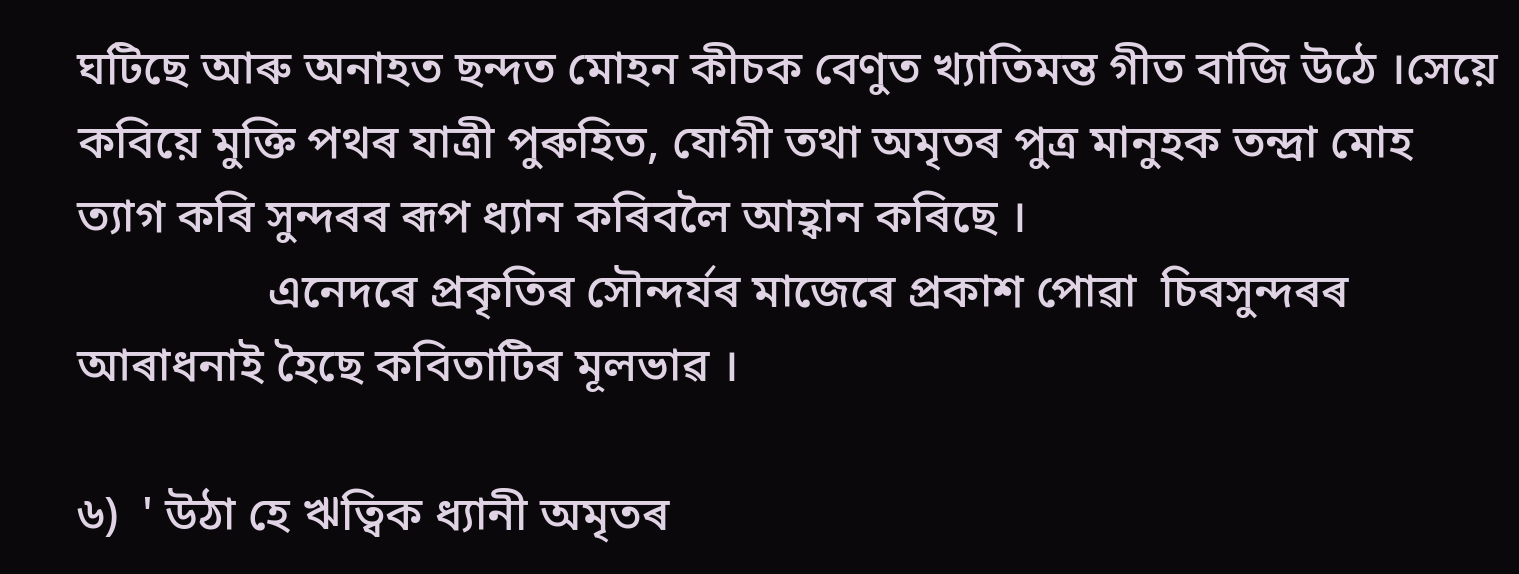ঘটিছে আৰু অনাহত ছন্দত মোহন কীচক বেণুত খ্যাতিমন্ত গীত বাজি উঠে ।সেয়ে কবিয়ে মুক্তি পথৰ যাত্ৰী পুৰুহিত, যোগী তথা অমৃতৰ পুত্ৰ মানুহক তন্দ্ৰা মোহ  ত্যাগ কৰি সুন্দৰৰ ৰূপ ধ্যান কৰিবলৈ আহ্বান কৰিছে ।
                এনেদৰে প্ৰকৃতিৰ সৌন্দৰ্যৰ মাজেৰে প্ৰকাশ পোৱা  চিৰসুন্দৰৰ আৰাধনাই হৈছে কবিতাটিৰ মূলভাৱ ।

৬)  ' উঠা হে ঋত্বিক ধ্যানী অমৃতৰ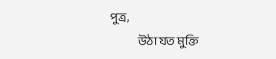পুত্ৰ,
             উঠা যত মুক্তি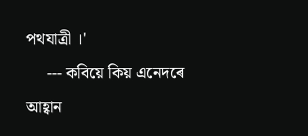পথযাত্ৰী ।'
     --- কবিয়ে কিয় এনেদৰে আহ্বান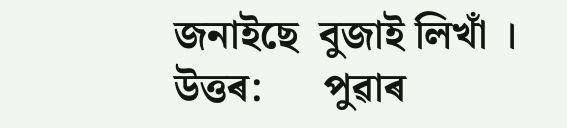জনাইছে  বুজাই লিখাঁ ।
উত্তৰ:      পুৱাৰ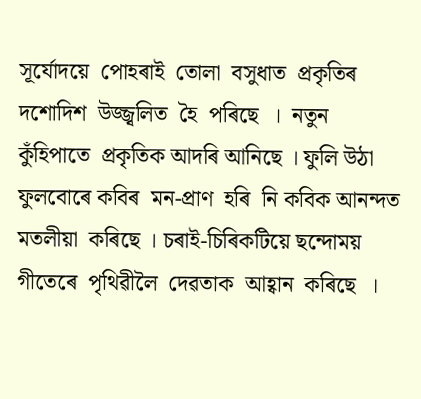সূৰ্যোদয়ে  পোহৰাই  তোলা  বসুধাত  প্ৰকৃতিৰ দশোদিশ  উজ্জ্বলিত  হৈ  পৰিছে  ।  নতুন  কুঁহিপাতে  প্ৰকৃতিক আদৰি আনিছে । ফুলি উঠা ফুলবোৰে কবিৰ  মন-প্ৰাণ  হৰি  নি কবিক আনন্দত মতলীয়া  কৰিছে । চৰাই-চিৰিকটিয়ে ছন্দোময় গীতেৰে  পৃথিৱীলৈ  দেৱতাক  আহ্বান  কৰিছে  ।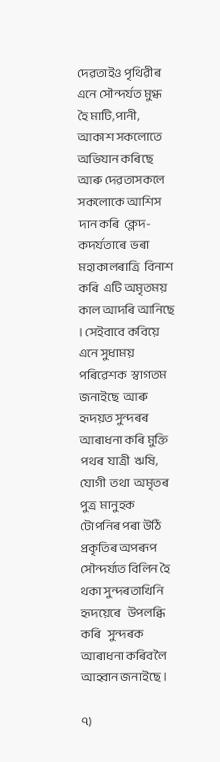দেৱতাইও পৃথিৱীৰ এনে সৌন্দৰ্যত মুগ্ধ হৈ মাটি,পানী, আকাশ সকলোতে অভিযান কৰিছে আৰু দেৱতাসকলে  সকলোকে আশিস দান কৰি  ক্লেদ-কদৰ্যতাৰে  ভৰা  মহাকালৰাত্ৰি  বিনাশ  কৰি  এটি অমৃতময় কাল আদৰি আনিছে । সেইবাবে কবিয়ে এনে সুধাময় পৰিৱেশক  স্বাগতম  জনাইছে  আৰু  হৃদয়ত সুন্দৰৰ আৰাধনা কৰি মুক্তি পথৰ  যাত্ৰী  ঋষি, যোগী  তথা  অমৃতৰ পুত্ৰ  মানুহক টোপনিৰ পৰা উঠি প্ৰকৃতিৰ অপৰূপ সৌন্দৰ্য্যত বিলিন হৈ থকা সুন্দৰতাখিনি   হৃদয়েৰে   উপলব্ধি   কৰি   সুন্দৰক  আৰাধনা কৰিবলৈ আহ্বান জনাইছে ।

৭)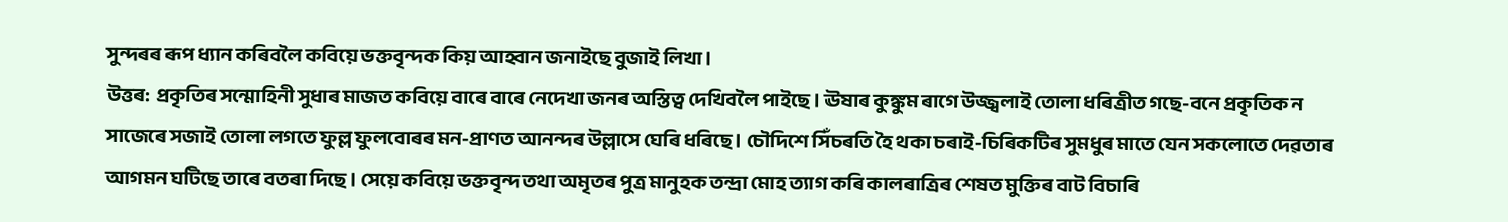সুন্দৰৰ ৰূপ ধ্যান কৰিবলৈ কবিয়ে ভক্তবৃন্দক কিয় আহ্বান জনাইছে বুজাই লিখা ।
উত্তৰ:  প্ৰকৃতিৰ সন্মোহিনী সুধাৰ মাজত কবিয়ে বাৰে বাৰে নেদেখা জনৰ অস্তিত্ব দেখিবলৈ পাইছে । ঊষাৰ কুঙ্কুম ৰাগে উজ্জ্বলাই তোলা ধৰিত্ৰীত গছে-বনে প্ৰকৃতিক ন সাজেৰে সজাই তোলা লগতে ফুল্ল ফুলবোৰৰ মন-প্ৰাণত আনন্দৰ উল্লাসে ঘেৰি ধৰিছে । চৌদিশে সিঁচৰতি হৈ থকা চৰাই-চিৰিকটিৰ সুমধুৰ মাতে যেন সকলোতে দেৱতাৰ আগমন ঘটিছে তাৰে বতৰা দিছে । সেয়ে কবিয়ে ভক্তবৃন্দ তথা অমৃতৰ পুত্ৰ মানুহক তন্দ্ৰা মোহ ত্যাগ কৰি কালৰাত্ৰিৰ শেষত মুক্তিৰ বাট বিচাৰি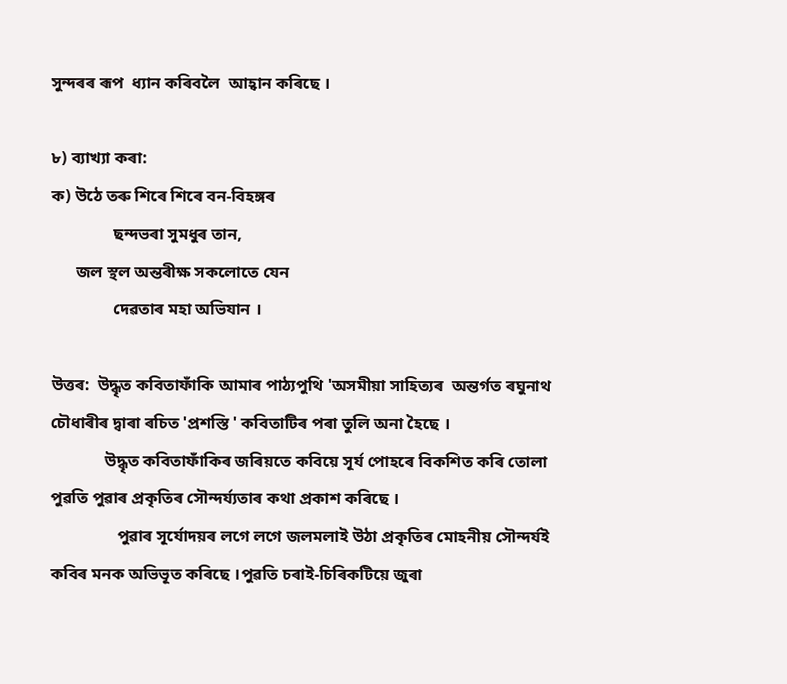সুন্দৰৰ ৰূপ  ধ্যান কৰিবলৈ  আহ্বান কৰিছে ।

৮) ব্যাখ্যা কৰা:
ক) উঠে তৰু শিৰে শিৰে বন-বিহঙ্গৰ
               ছন্দভৰা সুমধুৰ তান,
      জল স্থল অন্তৰীক্ষ সকলোতে যেন
               দেৱতাৰ মহা অভিযান ।

উত্তৰ:  উদ্ধৃত কবিতাফাঁকি আমাৰ পাঠ্যপুথি 'অসমীয়া সাহিত্যৰ  অন্তৰ্গত ৰঘুনাথ চৌধাৰীৰ দ্বাৰা ৰচিত 'প্ৰশস্তি ' কবিতাটিৰ পৰা তুলি অনা হৈছে ।
             উদ্ধৃত কবিতাফাঁকিৰ জৰিয়তে কবিয়ে সূৰ্য পোহৰে বিকশিত কৰি তোলা পুৱতি পুৱাৰ প্ৰকৃতিৰ সৌন্দৰ্য্যতাৰ কথা প্ৰকাশ কৰিছে ।
                পুৱাৰ সূৰ্যোদয়ৰ লগে লগে জলমলাই উঠা প্ৰকৃতিৰ মোহনীয় সৌন্দৰ্যই কবিৰ মনক অভিভূত কৰিছে ।পুৱতি চৰাই-চিৰিকটিয়ে জুৰা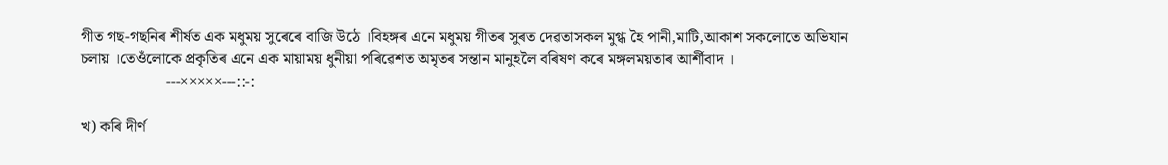গীত গছ-গছনিৰ শীৰ্ষত এক মধুময় সুৰেৰে বাজি উঠে ।বিহঙ্গৰ এনে মধুময় গীতৰ সুৰত দেৱতাসকল মুগ্ধ হৈ পানী,মাটি,আকাশ সকলোতে অভিযান চলায় ।তেওঁলোকে প্ৰকৃতিৰ এনে এক মায়াময় ধুনীয়া পৰিৱেশত অমৃতৰ সন্তান মানুহলৈ বৰিষণ কৰে মঙ্গলময়তাৰ আৰ্শীবাদ ।
                      ---×××××---::-:

খ) কৰি দীৰ্ণ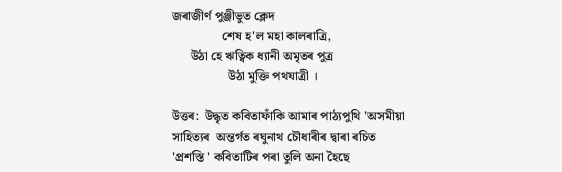জৰাজীৰ্ণ পুঞ্জীভুত ক্লেদ
                শেষ হ'ল মহা কালৰাত্ৰি,
      উঠা হে ঋত্বিক ধ্যানী অমৃতৰ পুত্ৰ
                  উঠা মুক্তি পথযাত্ৰী ।

উত্তৰ:  উদ্ধৃত কবিতাফাঁকি আমাৰ পাঠ্যপুথি 'অসমীয়া সাহিত্যৰ  অন্তৰ্গত ৰঘুনাথ চৌধাৰীৰ দ্বাৰা ৰচিত 'প্ৰশস্তি ' কবিতাটিৰ পৰা তুলি অনা হৈছে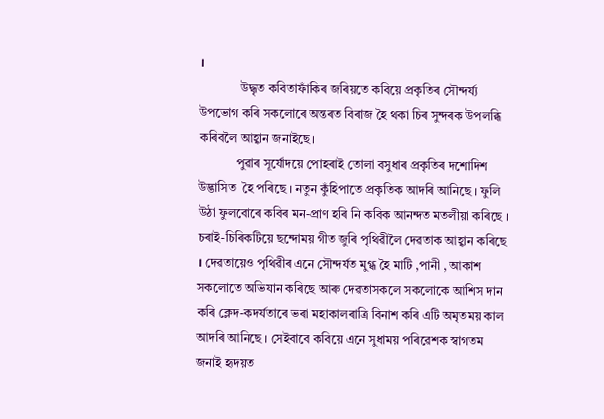।
             উদ্ধৃত কবিতাফাঁকিৰ জৰিয়তে কবিয়ে প্ৰকৃতিৰ সৌন্দৰ্য্য উপভোগ কৰি সকলোৰে অন্তৰত বিৰাজ হৈ থকা চিৰ সুন্দৰক উপলব্ধি কৰিবলৈ আহ্বান জনাইছে।
            পুৱাৰ সূৰ্যোদয়ে পোহৰাই তোলা বসুধাৰ প্ৰকৃতিৰ দশোদিশ উদ্ভাসিত  হৈ পৰিছে । নতুন কুঁহিপাতে প্ৰকৃতিক আদৰি আনিছে । ফুলি উঠা ফুলবোৰে কবিৰ মন-প্ৰাণ হৰি নি কবিক আনন্দত মতলীয়া কৰিছে । চৰাই-চিৰিকটিয়ে ছন্দোময় গীত জুৰি পৃথিৱীলৈ দেৱতাক আহ্বান কৰিছে । দেৱতায়েও পৃথিৱীৰ এনে সৌন্দৰ্যত মুগ্ধ হৈ মাটি ,পানী , আকাশ সকলোতে অভিযান কৰিছে আৰু দেৱতাসকলে সকলোকে আশিস দান কৰি ক্লেদ-কদৰ্যতাৰে ভৰা মহাকালৰাত্ৰি বিনাশ কৰি এটি অমৃতময় কাল আদৰি আনিছে । সেইবাবে কবিয়ে এনে সুধাময় পৰিৱেশক স্বাগতম জনাই হৃদয়ত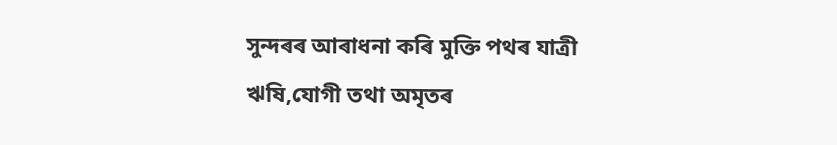সুন্দৰৰ আৰাধনা কৰি মুক্তি পথৰ যাত্ৰী ঋষি,যোগী তথা অমৃতৰ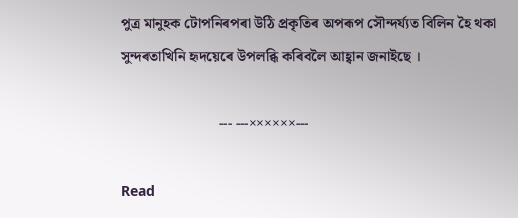পুত্ৰ মানুহক টোপনিৰপৰা উঠি প্ৰকৃতিৰ অপৰূপ সৌন্দৰ্য্যত বিলিন হৈ থকা সুন্দৰতাখিনি হৃদয়েৰে উপলব্ধি কৰিবলৈ আহ্বান জনাইছে ।

                           --- ---××××××---

Read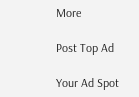More

Post Top Ad

Your Ad Spot